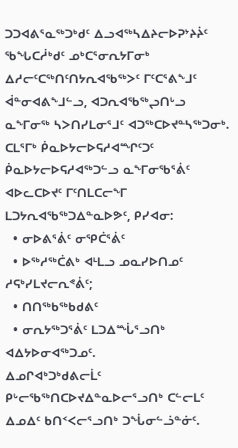ᑐᑐᐊᕕᕐᓇᖅᑐᒃᑯᑦ ᐃᓗᐊᖅᓴᐃᔨᓕᐅᕈᔾᔨᔩᑦ ᖃᖓᑕᓲᒃᑯᑦ ᓄᒃᑕᕐᓂᕆᔭᒥᓂᒃ ᐃᓱᓕᑦᑕᖅᑎᑦᑎᔭᕆᐊᖃᖅᐳᑦ ᒥᑦᑕᕐᕕᖕᒧᑦ ᐋᓐᓂᐊᕕᖕᒧᓪᓗ, ᐊᑐᕆᐊᖃᖅᖢᑎᒡᓗ ᓇᖕᒥᓂᖅ ᓴᐳᑎᓯᒪᓂᕐᒧᑦ ᐊᑐᖅᑕᐅᔪᓐᓴᖅᑐᓂᒃ.
ᑕᒪᕐᒥᒃ ᑮᓇᐅᔭᓕᐅᕋᓱᐊᙱᑦᑐᑦ ᑮᓇᐅᔭᓕᐅᕋᓱᐊᖅᑐᓪᓗ ᓇᖕᒥᓂᖃᕐᕖᑦ ᐊᐅᓚᑕᐅᔪᑦ ᒥᑦᑎᒪᑕᓕᖕᒥ ᒪᑐᔭᕆᐊᖃᖅᑐᐃᓐᓇᐅᕗᑦ, ᑭᓯᐊᓂ:
  • ᓂᐅᕕᕐᕖᑦ ᓂᕿᑖᕐᕖᑦ
  • ᐅᖅᓱᖅᑖᕕᒃ ᐊᒻᒪᓗ ᓄᓇᓯᐅᑎᓄᑦ ᓱᕋᒃᓯᒪᔪᓕᕆᕝᕖᑦ;
  • ᑎᑎᖅᑲᖅᑲᑯᕕᑦ
  • ᓂᕆᔭᖅᑐᕐᕖᑦ ᒪᑐᐃᙶᕐᓗᑎᒃ ᐊᐃᔭᐅᓂᐊᖅᑐᓄᑦ.
ᐃᓄᒋᐊᒃᑐᒃᑯᕕᓕᒫᑦ ᑭᒡᓕᖃᖅᑎᑕᐅᔪᐃᓐᓇᐅᓕᕐᓗᑎᒃ ᑕᓪᓕᒪᑦ ᐃᓄᐃᑦ ᑲᑎᑉᐸᓕᕐᓗᑎᒃ ᑐᖔᓂᓪᓘᓐᓃᑦ.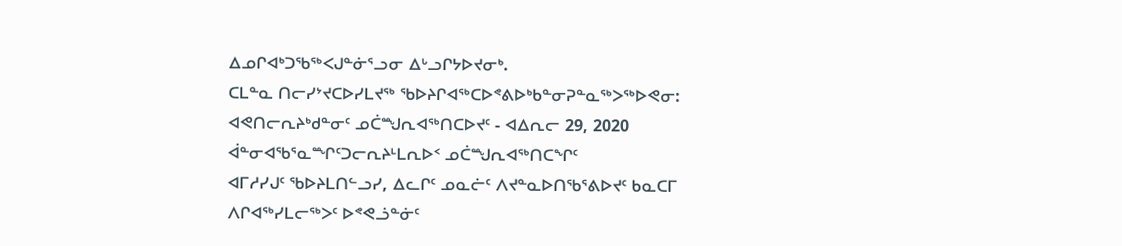ᐃᓄᒋᐊᒃᑐᖃᖅᐸᒍᓐᓃᕐᓗᓂ ᐃᒡᓗᒋᔭᐅᔪᓂᒃ.
ᑕᒪᓐᓇ ᑎᓕᓯᔾᔪᑕᐅᓯᒪᔪᖅ ᖃᐅᔨᒋᐊᖅᑕᐅᕝᕕᐅᒃᑲᓐᓂᕈᓐᓇᖅᐳᖅᐅᕙᓂ:
ᐊᕙᑎᓕᕆᔨᒃᑯᓐᓂᑦ ᓄᑖᙳᕆᐊᖅᑎᑕᐅᔪᑦ - ᐊᐃᕆᓕ 29, 2020
ᐋᓐᓂᐊᖃᕐᓇᙱᑦᑐᓕᕆᔨᒻᒪᕆᐅᑉ ᓄᑖᙳᕆᐊᖅᑎᑕᖏᑦ
ᐊᒥᓱᓯᒍᑦ ᖃᐅᔨᒪᑎᓪᓗᓯ, ᐃᓚᒋᑦ ᓄᓇᓖᑦ ᐱᔪᓐᓇᐅᑎᖃᕐᕕᐅᔪᑦ ᑲᓇᑕᒥ ᐱᒋᐊᖅᓯᒪᓕᖅᐳᑦ ᐅᕝᕙᓘᓐᓃᑦ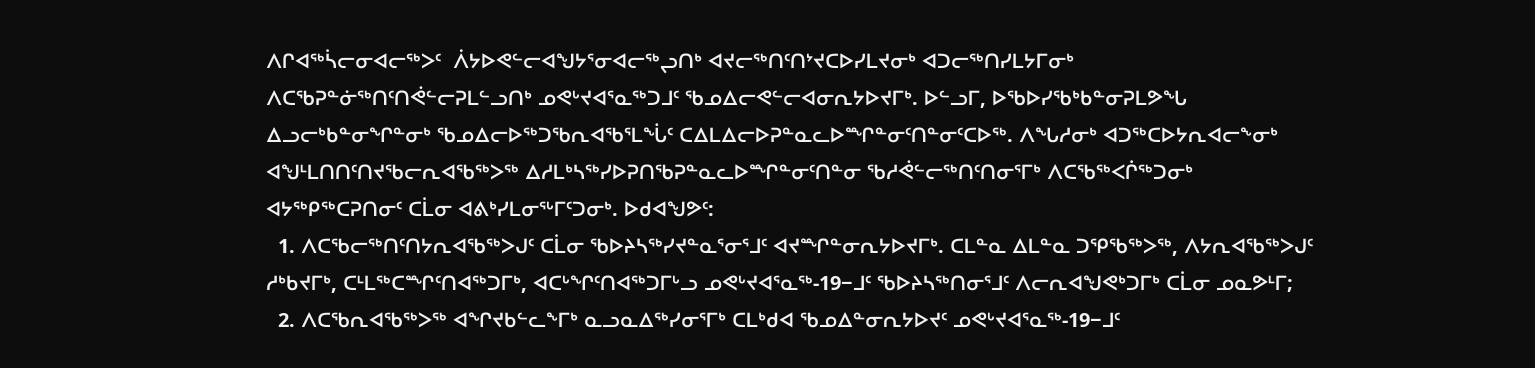ᐱᒋᐊᖅᓵᓕᓂᐊᓕᖅᐳᑦ  ᐲᔭᐅᕙᓪᓕᐊᖑᔭᕐᓂᐊᓕᖅᖢᑎᒃ ᐊᔪᓕᖅᑎᑦᑎᔾᔪᑕᐅᓯᒪᔪᓂᒃ ᐊᑐᓕᖅᑎᓯᒪᔭᒥᓂᒃ ᐱᑕᖃᕈᓐᓃᖅᑎᑦᑎᕚᓪᓕᕈᒪᓪᓗᑎᒃ ᓄᕙᒡᔪᐊᕐᓇᖅᑐᒧᑦ ᖃᓄᐃᓕᕙᓪᓕᐊᓂᕆᔭᐅᔪᒥᒃ. ᐅᓪᓗᒥ, ᐅᖃᐅᓯᖃᒃᑲᓐᓂᕈᒪᕗᖓ ᐃᓗᓕᒃᑲᓐᓂᖏᓐᓂᒃ ᖃᓄᐃᓕᐅᖅᑐᖃᕆᐊᖃᕐᒪᖔᑦ ᑕᐃᒪᐃᓕᐅᕈᓐᓇᓚᐅᙱᓐᓂᑦᑎᓐᓂᑦᑕᐅᖅ. ᐱᖓᓱᓂᒃ ᐊᑐᖅᑕᐅᔭᕆᐊᓕᖕᓂᒃ ᐊᖑᒻᒪᑎᑎᑦᑎᔪᖃᓕᕆᐊᖃᖅᐳᖅ ᐃᓱᒪᒃᓴᖅᓯᐅᕈᑎᖃᕈᓐᓇᓚᐅᙱᓐᓂᑦᑎᓐᓂ ᖃᓱᕚᓪᓕᖅᑎᑦᑎᓂᕐᒥᒃ ᐱᑕᖃᖅᐸᒌᖅᑐᓂᒃ ᐊᔭᖅᑭᖅᑕᕈᑎᓂᑦ ᑕᒫᓂ ᐊᕕᒃᓯᒪᓂᕐᒡᒥᑦᑐᓂᒃ. ᐅᑯᐊᖑᕗᑦ:
  1. ᐱᑕᖃᓕᖅᑎᑦᑎᔭᕆᐊᖃᖅᐳᒍᑦ ᑕᒫᓂ ᖃᐅᔨᓴᖅᓯᔪᓐᓇᕐᓂᕐᒧᑦ ᐊᔪᙱᓐᓂᕆᔭᐅᔪᒥᒃ. ᑕᒪᓐᓇ ᐃᒪᓐᓇ ᑐᕿᖃᖅᐳᖅ, ᐱᔭᕆᐊᖃᖅᐳᒍᑦ ᓱᒃᑲᔪᒥᒃ, ᑕᒻᒪᖅᑕᙱᑦᑎᐊᖅᑐᒥᒃ, ᐊᑕᒡᖏᑦᑎᐊᖅᑐᒥᒡᓗ ᓄᕙᒡᔪᐊᕐᓇᖅ-19−ᒧᑦ ᖃᐅᔨᓴᖅᑎᓂᕐᒧᑦ ᐱᓕᕆᐊᖑᕙᒃᑐᒥᒃ ᑕᒫᓂ ᓄᓇᕗᒻᒥ;
  2. ᐱᑕᖃᕆᐊᖃᖅᐳᖅ ᐊᖏᔪᑲᓪᓚᖕᒥᒃ ᓇᓗᓇᐃᖅᓯᓂᕐᒥᒃ ᑕᒪᒃᑯᐊ ᖃᓄᐃᓐᓂᕆᔭᐅᔪᑦ ᓄᕙᒡᔪᐊᕐᓇᖅ-19−ᒧᑦ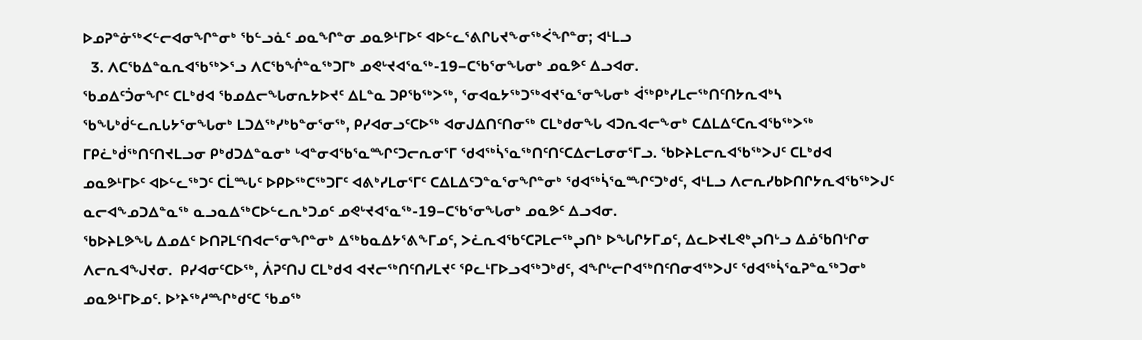ᐅᓄᕈᓐᓃᖅᐸᓪᓕᐊᓂᖏᓐᓂᒃ ᖃᓪᓗᓈᑦ ᓄᓇᖏᓐᓂ ᓄᓇᕗᒻᒥᐅᑦ ᐊᐅᓪᓚᕐᕕᒋᒐᔪᖕᓂᖅᐹᖏᓐᓂ; ᐊᒻᒪᓗ
  3. ᐱᑕᖃᐃᓐᓇᕆᐊᖃᖅᐳᕐᓗ ᐱᑕᖃᖐᓐᓇᖅᑐᒥᒃ ᓄᕙᒡᔪᐊᕐᓇᖅ-19−ᑕᖃᕐᓂᖓᓂᒃ ᓄᓇᕗᑦ ᐃᓗᐊᓂ.
ᖃᓄᐃᑦᑑᓂᖏᑦ ᑕᒪᒃᑯᐊ ᖃᓄᐃᓕᖓᓂᕆᔭᐅᔪᑦ ᐃᒪᓐᓇ ᑐᑭᖃᖅᐳᖅ, ᕐᓂᐊᓇᔭᖅᑐᖅᐊᔪᕐᓇᕐᓂᖓᓂᒃ ᐋᖅᑭᒃᓯᒪᓕᖅᑎᑦᑎᔭᕆᐊᒃᓴ ᖃᖓᒃᑰᓪᓚᕆᒐᔭᕐᓂᖓᓂᒃ ᒪᑐᐃᖅᓯᒃᑲᓐᓂᕐᓂᖅ, ᑭᓯᐊᓂᓗᑦᑕᐅᖅ ᐊᓂᒍᐃᑎᑦᑎᓂᖅ ᑕᒪᒃᑯᓂᖓ ᐊᑐᕆᐊᓕᖕᓂᒃ ᑕᐃᒪᐃᑦᑕᕆᐊᖃᖅᐳᖅ ᒥᑭᓛᒃᑰᖅᑎᑦᑎᔪᒪᓗᓂ ᑭᒃᑯᑐᐃᓐᓇᓂᒃ ᒡᐊᓐᓂᐊᖃᕐᓇᙱᑦᑐᓕᕆᓂᕐᒥ ᖁᐊᖅᓵᕐᓇᖅᑎᑦᑎᑦᑕᐃᓕᒪᓂᓂᕐᒥᓗ. ᖃᐅᔨᒪᓕᕆᐊᖃᖅᐳᒍᑦ ᑕᒪᒃᑯᐊ ᓄᓇᕗᒻᒥᐅᑦ ᐊᐅᓪᓚᖅᑐᑦ ᑕᒫᙵᑦ ᐅᑭᐅᖅᑕᖅᑐᒥᑦ ᐊᕕᒃᓯᒪᓂᕐᒥᑦ ᑕᐃᒪᐃᑦᑐᓐᓇᕐᓂᖏᓐᓂᒃ ᖁᐊᖅᓵᕐᓇᙱᑦᑐᒃᑯᑦ, ᐊᒻᒪᓗ ᐱᓕᕆᓯᑲᐅᑎᒋᔭᕆᐊᖃᖅᐳᒍᑦ ᓇᓕᐊᖕᓄᑐᐃᓐᓇᖅ ᓇᓗᓇᐃᖅᑕᐅᓪᓚᕆᒃᑐᓄᑦ ᓄᕙᒡᔪᐊᕐᓇᖅ-19−ᑕᖃᕐᓂᖓᓂᒃ ᓄᓇᕗᑦ ᐃᓗᐊᓂ.
ᖃᐅᔨᒪᕗᖓ ᐃᓄᐃᑦ ᐅᑎᕈᒪᑦᑎᐊᓕᕐᓂᖏᓐᓂᒃ ᐃᖅᑲᓇᐃᔭᕐᕕᖕᒥᓄᑦ, ᐳᓛᕆᐊᖃᑦᑕᕈᒪᓕᖅᖢᑎᒃ ᐅᖓᒋᔭᒥᓄᑦ, ᐃᓚᐅᔪᒪᕙᒃᖢᑎᒡᓗ ᐃᓅᖃᑎᒡᒋᓂ ᐱᓕᕆᐊᖑᔪᓂ.  ᑭᓯᐊᓂᑦᑕᐅᖅ, ᐲᕈᑦᑎᒍ ᑕᒪᒃᑯᐊ ᐊᔪᓕᖅᑎᑦᑎᓯᒪᔪᑦ ᕿᓚᒻᒥᐅᓗᐊᖅᑐᒃᑯᑦ, ᐊᖏᒡᓕᒋᐊᖅᑎᑦᑎᓂᐊᖅᐳᒍᑦ ᖁᐊᖅᓵᕐᓇᕈᓐᓇᖅᑐᓂᒃ ᓄᓇᕗᒻᒥᐅᓄᑦ. ᐅᔾᔨᖅᓱᙱᒃᑯᑦᑕ ᖃᓄᖅ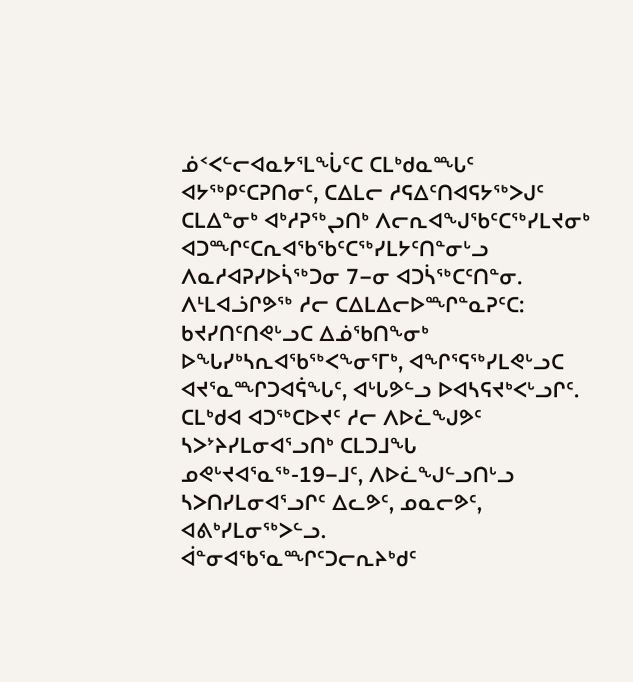ᓅᑉᐸᓪᓕᐊᓇᔭᕐᒪᖔᑦᑕ ᑕᒪᒃᑯᓇᙵᑦ ᐊᔭᖅᑭᑦᑕᕈᑎᓂᑦ, ᑕᐃᒪᓕ ᓱᕋᐃᑦᑎᐊᕋᔭᖅᐳᒍᑦ ᑕᒪᐃᓐᓂᒃ ᐊᒃᓱᕈᖅᖢᑎᒃ ᐱᓕᕆᐊᖑᖃᑦᑕᖅᓯᒪᔪᓂᒃ ᐊᑐᙱᑦᑕᕆᐊᖃᖃᑦᑕᖅᓯᒪᔭᑦᑎᓐᓂᒡᓗ ᐱᓇᓱᐊᕈᓯᐅᓵᖅᑐᓂ 7−ᓂ ᐊᑐᓵᖅᑕᑦᑎᓐᓂ.
ᐱᒻᒪᐊᓘᒋᕗᖅ ᓱᓕ ᑕᐃᒪᐃᓕᐅᙱᓐᓇᕈᑦᑕ: ᑲᔪᓯᑎᑦᑎᕙᒡᓗᑕ ᐃᓅᖃᑎᖕᓂᒃ ᐅᖓᓯᒃᓴᕆᐊᖃᖅᐸᖕᓂᕐᒥᒃ, ᐊᖏᕐᕋᖅᓯᒪᕙᒡᓗᑕ ᐊᔪᕐᓇᙱᑐᐊᕌᖓᑦ, ᐊᒡᒐᕗᓪᓗ ᐅᐊᓴᕋᔪᒃᐸᒡᓗᒋᑦ. ᑕᒪᒃᑯᐊ ᐊᑐᖅᑕᐅᔪᑦ ᓱᓕ ᐱᐅᓛᖑᕗᑦ ᓴᐳᔾᔨᓯᒪᓂᐊᕐᓗᑎᒃ ᑕᒪᑐᒧᖓ ᓄᕙᒡᔪᐊᕐᓇᖅ-19−ᒧᑦ, ᐱᐅᓛᖑᓪᓗᑎᒡᓗ ᓴᐳᑎᓯᒪᓂᐊᕐᓗᒋᑦ ᐃᓚᕗᑦ, ᓄᓇᓕᕗᑦ, ᐊᕕᒃᓯᒪᓂᖅᐳᓪᓗ.
ᐋᓐᓂᐊᖃᕐᓇᙱᑦᑐᓕᕆᔨᒃᑯᑦ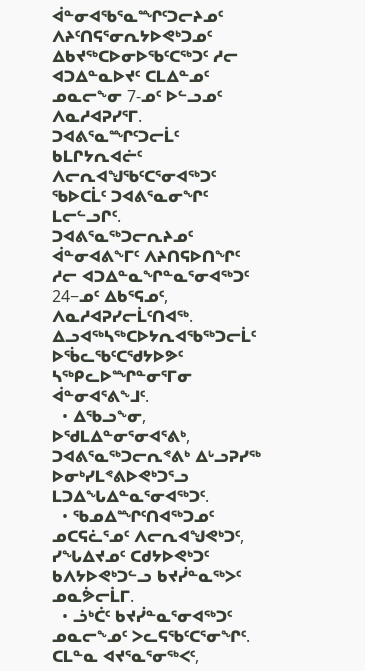ᐋᓐᓂᐊᖃᕐᓇᙱᑦᑐᓕᔨᓄᑦ ᐱᔨᑦᑎᕋᕐᓂᕆᔭᐅᕙᒃᑐᓄᑦ ᐃᑲᔪᖅᑕᐅᓂᐅᖃᑦᑕᖅᑐᑦ ᓱᓕ ᐊᑐᐃᓐᓇᐅᔪᑦ ᑕᒪᐃᓐᓄᑦ ᓄᓇᓕᖕᓂ 7-ᓄᑦ ᐅᓪᓗᓄᑦ ᐱᓇᓱᐊᕈᓯᕐᒥ. ᑐᐊᕕᕐᓇᙱᑦᑐᓕᒫᑦ ᑲᒪᒋᔭᕆᐊᓖᑦ ᐱᓕᕆᐊᖑᖃᑦᑕᕐᓂᐊᖅᑐᑦ ᖃᐅᑕᒫᑦ ᑐᐊᕕᕐᓇᓂᖏᑦ ᒪᓕᓪᓗᒋᑦ. ᑐᐊᕕᕐᓇᖅᑐᓕᕆᔨᓄᑦ ᐋᓐᓂᐊᕕᖕᒥᑦ ᐱᔨᑎᕋᐅᑎᖏᑦ ᓱᓕ ᐊᑐᐃᓐᓇᖏᓐᓇᕐᓂᐊᖅᑐᑦ 24−ᓄᑦ ᐃᑲᕐᕋᓄᑦ, ᐱᓇᓱᐊᕈᓯᓕᒫᑦᑎᐊᖅ. ᐃᓗᐊᖅᓴᖅᑕᐅᔭᕆᐊᖃᖅᑐᓕᒫᑦ ᐅᖄᓚᖃᑦᑕᖁᔭᐅᕗᑦ ᓴᖅᑭᓚᐅᙱᓐᓂᕐᒥᓂ ᐋᓐᓂᐊᕐᕕᖕᒧᑦ.
  • ᐃᖃᓗᖕᓂ, ᐅᖁᒪᐃᓐᓂᕐᓂᐊᕐᕕᒃ, ᑐᐊᕕᕐᓇᖅᑐᓕᕆᕝᕕᒃ ᐃᒡᓗᕈᓯᖅ ᐅᓂᒃᓯᒪᕝᕕᐅᕙᒃᑐᕐᓗ ᒪᑐᐃᖓᐃᓐᓇᕐᓂᐊᖅᑐᑦ.
  • ᖃᓄᐃᙱᑦᑎᐊᖅᑐᓄᑦ ᓄᑕᕋᓛᕐᓄᑦ ᐱᓕᕆᐊᖑᕙᒃᑐᑦ, ᓯᖓᐃᔪᓄᑦ ᑕᑯᔭᐅᕙᒃᑐᑦ ᑲᐱᔭᐅᕙᒃᑐᓪᓗ ᑲᔪᓰᓐᓇᖅᐳᑦ ᓄᓇᕘᓕᒫᒥ.
  • ᓘᒃᑖᑦ ᑲᔪᓰᓐᓇᕐᓂᐊᖅᑐᑦ ᓄᓇᓕᖕᓄᑦ ᐳᓚᕋᖃᑦᑕᕐᓂᖏᑦ. ᑕᒪᓐᓇ ᐊᔪᕐᓇᕐᓂᖅᐸᑦ,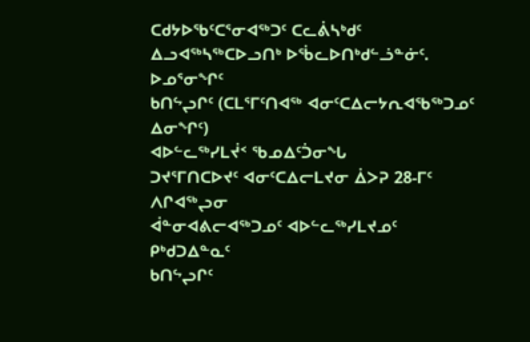ᑕᑯᔭᐅᖃᑦᑕᕐᓂᐊᖅᑐᑦ ᑕᓚᕖᓴᒃᑯᑦ ᐃᓗᐊᖅᓴᖅᑕᐅᓗᑎᒃ ᐅᖄᓚᐅᑎᒃᑯᓪᓘᓐᓃᑦ.
ᐅᓄᕐᓂᖏᑦ
ᑲᑎᖦᖢᒋᑦ (ᑕᒪᕐᒥᑦᑎᐊᖅ ᐊᓂᑦᑕᐃᓕᔭᕆᐊᖃᖅᑐᓄᑦ ᐃᓂᖏᑦ)
ᐊᐅᓪᓚᖅᓯᒪᔫᑉ ᖃᓄᐃᑦᑑᓂᖓ
ᑐᔪᕐᒥᑎᑕᐅᔪᑦ ᐊᓂᑦᑕᐃᓕᒪᔪᓂ ᐄᐳᕈ 28-ᒥᑦ ᐱᒋᐊᖅᖢᓂ
ᐋᓐᓂᐊᕕᓕᐊᖅᑐᓄᑦ ᐊᐅᓪᓚᖅᓯᒪᔪᓄᑦ
ᑭᒃᑯᑐᐃᓐᓇᑦ
ᑲᑎᖦᖢᒋᑦ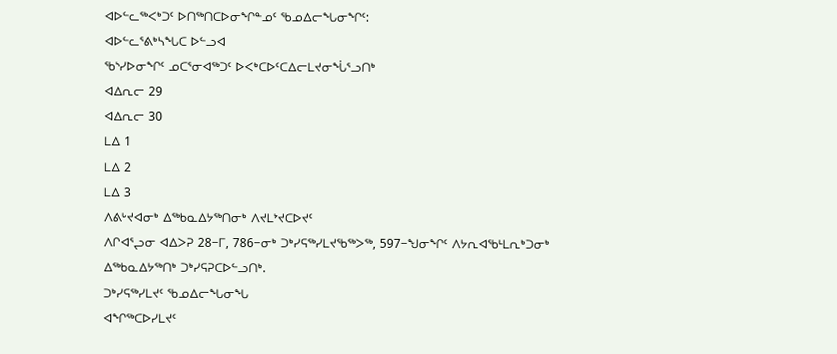ᐊᐅᓪᓚᖅᐸᒃᑐᑦ ᐅᑎᖅᑎᑕᐅᓂᖏᓐᓄᑦ ᖃᓄᐃᓕᖓᓂᖏᑦ:
ᐊᐅᓪᓚᕐᕕᒃᓴᖓᑕ ᐅᓪᓗᐊ
ᖃᔅᓯᐅᓂᖏᑦ ᓄᑕᕐᓂᐊᖅᑐᑦ ᐅᐸᒃᑕᐅᑦᑕᐃᓕᒪᔪᓂᖔᕐᓗᑎᒃ
ᐊᐃᕆᓕ 29
ᐊᐃᕆᓕ 30
ᒪᐃ 1
ᒪᐃ 2
ᒪᐃ 3
ᐱᕕᒡᔪᐊᓂᒃ ᐃᖅᑲᓇᐃᔭᖅᑎᓂᒃ ᐱᔪᒪᔾᔪᑕᐅᔪᑦ
ᐱᒋᐊᕐᖢᓂ ᐊᐃᐳᕈ 28−ᒥ, 786−ᓂᒃ ᑐᒃᓯᕋᖅᓯᒪᔪᖃᖅᐳᖅ, 597−ᖑᓂᖏᑦ ᐱᔭᕆᐊᖃᒻᒪᕆᒃᑐᓂᒃ ᐃᖅᑲᓇᐃᔭᖅᑎᒃ ᑐᒃᓯᕋᕈᑕᐅᓪᓗᑎᒃ.
ᑐᒃᓯᕋᖅᓯᒪᔪᑦ ᖃᓄᐃᓕᖓᓂᖓ
ᐊᖏᖅᑕᐅᓯᒪᔪᑦ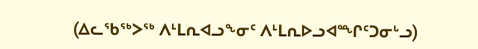(ᐃᓚᖃᖅᐳᖅ ᐱᒻᒪᕆᐊᓗᖕᓂᑦ ᐱᒻᒪᕆᐅᓗᐊᙱᑦᑐᓂᒡᓗ)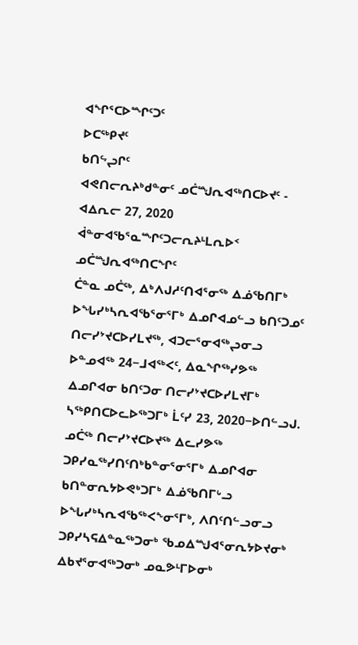ᐊᖏᕐᑕᐅᙱᑦᑐᑦ
ᐅᑕᖅᑭᔪᑦ
ᑲᑎᖦᖢᒋᑦ
ᐊᕙᑎᓕᕆᔨᒃᑯᓐᓂᑦ ᓄᑖᙳᕆᐊᖅᑎᑕᐅᔪᑦ - ᐊᐃᕆᓕ 27, 2020
ᐋᓐᓂᐊᖃᕐᓇᙱᑦᑐᓕᕆᔨᒻᒪᕆᐅᑉ ᓄᑖᙳᕆᐊᖅᑎᑕᖏᑦ
ᑖᓐᓇ ᓄᑖᖅ, ᐃᒃᐱᒍᓱᑦᑎᐊᕐᓂᖅ ᐃᓅᖃᑎᒥᒃ ᐅᖓᓯᒃᓴᕆᐊᖃᕐᓂᕐᒥᒃ ᐃᓄᒋᐊᓄᓪᓗ ᑲᑎᑦᑐᓄᑦ ᑎᓕᓯᔾᔪᑕᐅᓯᒪᔪᖅ, ᐊᑐᓕᕐᓂᐊᖅᖢᓂᓗ ᐅᓐᓄᐊᖅ 24−ᒧᐊᖅᐸᑦ, ᐃᓇᖏᖅᓯᕗᖅ ᐃᓄᒋᐊᓂ ᑲᑎᑦᑐᓂ ᑎᓕᓯᔾᔪᑕᐅᓯᒪᔪᒥᒃ ᓴᖅᑭᑎᑕᐅᓚᐅᖅᑐᒥᒃ ᒫᑦᓯ 23, 2020−ᐅᑎᓪᓗᒍ.
ᓄᑖᖅ ᑎᓕᓯᔾᔪᑕᐅᔪᖅ ᐃᓚᓯᕗᖅ ᑐᑭᓯᓇᖅᓯᑎᑦᑎᒃᑲᓐᓂᕐᓂᕐᒥᒃ ᐃᓄᒋᐊᓂ ᑲᑎᓐᓂᕆᔭᐅᕙᒃᑐᒥᒃ ᐃᓅᖃᑎᒥᒡᓗ ᐅᖓᓯᒃᓴᕆᐊᖃᖅᐸᖕᓂᕐᒥᒃ, ᐱᑎᑦᑎᓪᓗᓂᓗ ᑐᑭᓯᓴᕋᐃᓐᓇᖅᑐᓂᒃ ᖃᓄᐃᙳᐊᕐᓂᕆᔭᐅᔪᓂᒃ ᐃᑲᔪᕐᓂᐊᖅᑐᓂᒃ ᓄᓇᕗᒻᒥᐅᓂᒃ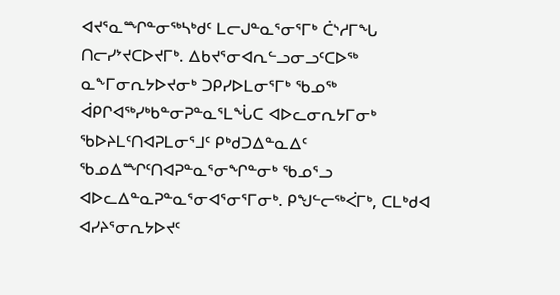ᐊᔪᕐᓇᙱᓐᓂᖅᓴᒃᑯᑦ ᒪᓕᒍᓐᓇᕐᓂᕐᒥᒃ ᑖᔅᓱᒥᖓ ᑎᓕᓯᔾᔪᑕᐅᔪᒥᒃ. ᐃᑲᔪᕐᓂᐊᕆᓪᓗᓂᓗᑦᑕᐅᖅ ᓇᖕᒥᓂᕆᔭᐅᔪᓂᒃ ᑐᑭᓯᐅᒪᓂᕐᒥᒃ ᖃᓄᖅ ᐋᑭᒋᐊᖅᓯᒃᑲᓐᓂᕈᓐᓇᕐᒪᖔᑕ ᐊᐅᓚᓂᕆᔭᒥᓂᒃ ᖃᐅᔨᒪᑦᑎᐊᕈᒪᓂᕐᒧᑦ ᑭᒃᑯᑐᐃᓐᓇᐃᑦ ᖃᓄᐃᙱᑦᑎᐊᕈᓐᓇᕐᓂᖏᓐᓂᒃ ᖃᓄᕐᓗ ᐊᐅᓚᐃᓐᓇᕈᓐᓇᕐᓂᐊᕐᓂᕐᒥᓂᒃ. ᑭᖑᓪᓕᖅᐹᒥᒃ, ᑕᒪᒃᑯᐊ ᐊᓯᔨᕐᓂᕆᔭᐅᔪᑦ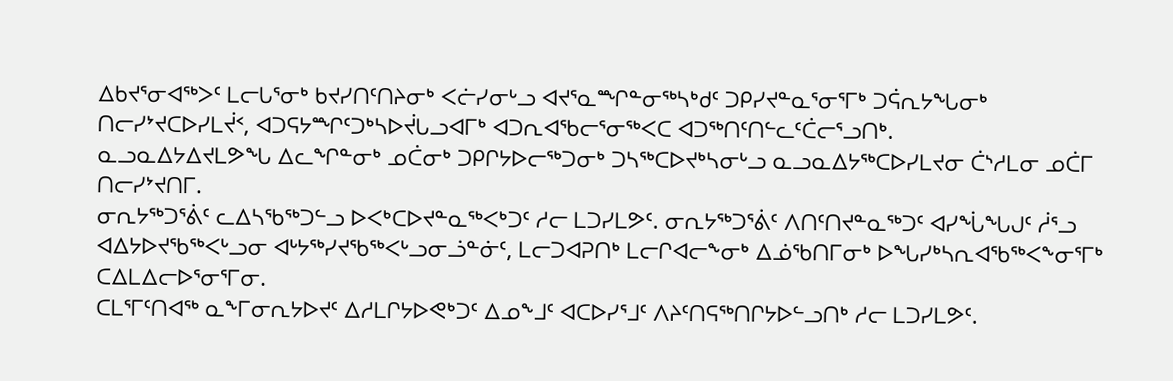ᐃᑲᔪᕐᓂᐊᖅᐳᑦ ᒪᓕᒐᕐᓂᒃ ᑲᔪᓯᑎᑦᑎᔨᓂᒃ ᐸᓖᓯᓂᒡᓗ ᐊᔪᕐᓇᙱᓐᓂᖅᓴᒃᑯᑦ ᑐᑭᓯᔪᓐᓇᕐᓂᕐᒥᒃ ᑐᕌᕆᔭᖓᓂᒃ ᑎᓕᓯᔾᔪᑕᐅᓯᒪᔫᑉ, ᐊᑐᕋᔭᙱᑦᑐᒃᓴᐅᔫᒐᓗᐊᒥᒃ ᐊᑐᕆᐊᖃᓕᕐᓂᖅᐸᑕ ᐊᑐᖅᑎᑦᑎᓪᓚᑦᑖᓕᕐᓗᑎᒃ.
ᓇᓗᓇᐃᔭᐃᔪᒪᕗᖓ ᐃᓚᖏᓐᓂᒃ ᓄᑖᓂᒃ ᑐᑭᒋᔭᐅᓕᖅᑐᓂᒃ ᑐᓴᖅᑕᐅᔪᒃᓴᓂᒡᓗ ᓇᓗᓇᐃᔭᖅᑕᐅᓯᒪᔪᓂ ᑖᔅᓱᒪᓂ ᓄᑖᒥ ᑎᓕᓯᔾᔪᑎᒥ.
ᓂᕆᔭᖅᑐᕐᕖᑦ ᓚᐃᓴᖃᖅᑐᓪᓗ ᐅᐸᒃᑕᐅᔪᓐᓇᖅᐸᒃᑐᑦ ᓱᓕ ᒪᑐᓯᒪᕗᑦ. ᓂᕆᔭᖅᑐᕐᕖᑦ ᐱᑎᑦᑎᔪᓐᓇᖅᑐᑦ ᐊᓯᖔᖓᒍᑦ ᓲᕐᓗ ᐊᐃᔭᐅᔪᖃᖅᐸᒡᓗᓂ ᐊᒡᔭᖅᓯᔪᖃᖅᐸᒡᓗᓂᓘᓐᓃᑦ, ᒪᓕᑐᐊᕈᑎᒃ ᒪᓕᒋᐊᓕᖕᓂᒃ ᐃᓅᖃᑎᒥᓂᒃ ᐅᖓᓯᒃᓴᕆᐊᖃᖅᐸᖕᓂᕐᒥᒃ ᑕᐃᒪᐃᓕᐅᕐᓂᕐᒥᓂ.
ᑕᒪᕐᒥᑦᑎᐊᖅ ᓇᖕᒥᓂᕆᔭᐅᔪᑦ ᐃᓱᒪᒋᔭᐅᕙᒃᑐᑦ ᐃᓄᖕᒧᑦ ᐊᑕᐅᓯᕐᒧᑦ ᐱᔨᑦᑎᕋᖅᑎᒋᔭᐅᓪᓗᑎᒃ ᓱᓕ ᒪᑐᓯᒪᕗᑦ.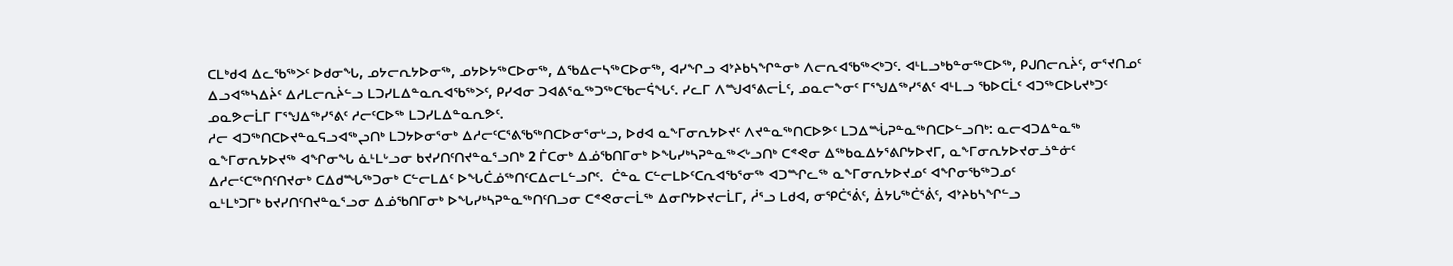ᑕᒪᒃᑯᐊ ᐃᓚᖃᖅᐳᑦ ᐅᑯᓂᖓ, ᓄᔭᓕᕆᔭᐅᓂᖅ, ᓄᔭᐅᔭᖅᑕᐅᓂᖅ, ᐃᖃᐃᓕᓴᖅᑕᐅᓂᖅ, ᐊᓯᖏᓗ ᐊᔾᔨᑲᓴᖏᓐᓂᒃ ᐱᓕᕆᐊᖃᖅᐸᒃᑐᑦ. ᐊᒻᒪᓗᒃᑲᓐᓂᖅᑕᐅᖅ, ᑭᒍᑎᓕᕆᔩᑦ, ᓂᕐᔪᑎᓄᑦ ᐃᓗᐊᖅᓴᐃᔩᑦ ᐃᓱᒪᓕᕆᔩᓪᓗ ᒪᑐᓯᒪᐃᓐᓇᕆᐊᖃᖅᐳᑦ, ᑭᓯᐊᓂ ᑐᐊᕕᕐᓇᖅᑐᖅᑕᖃᓕᕌᖓᑦ. ᓯᓚᒥ ᐱᙳᐊᕐᕕᓕᒫᑦ, ᓄᓇᓕᖕᓂᑦ ᒥᕐᖑᐃᖅᓯᕐᕕᑦ ᐊᒻᒪᓗ ᖃᐅᑕᒫᑦ ᐊᑐᖅᑕᐅᒐᔪᒃᑐᑦ ᓄᓇᕗᓕᒫᒥ ᒥᕐᖑᐃᖅᓯᕐᕕᑦ ᓱᓕᑦᑕᐅᖅ ᒪᑐᓯᒪᐃᓐᓇᕆᕗᑦ.
ᓱᓕ ᐊᑐᖅᑎᑕᐅᔪᓐᓇᕋᓗᐊᖅᖢᑎᒃ ᒪᑐᔭᐅᓂᕐᓂᒃ ᐃᓱᓕᑦᑕᕐᕕᖃᖅᑎᑕᐅᓂᕐᓂᒡᓗ, ᐅᑯᐊ ᓇᖕᒥᓂᕆᔭᐅᔪᑦ ᐱᔪᓐᓇᖅᑎᑕᐅᕗᑦ ᒪᑐᐃᙶᕈᓐᓇᖅᑎᑕᐅᓪᓗᑎᒃ: ᓇᓕᐊᑐᐃᓐᓇᖅ ᓇᖕᒥᓂᕆᔭᐅᔪᖅ ᐊᖏᓂᖓ ᓈᒻᒪᒡᓗᓂ ᑲᔪᓯᑎᑦᑎᔪᓐᓇᕐᓗᑎᒃ 2 ᒦᑕᓂᒃ ᐃᓅᖃᑎᒥᓂᒃ ᐅᖓᓯᒃᓴᕈᓐᓇᖅᐸᒡᓗᑎᒃ ᑕᕝᕙᓂ ᐃᖅᑲᓇᐃᔭᕐᕕᒋᔭᐅᔪᒥ, ᓇᖕᒥᓂᕆᔭᐅᔪᓂᓘᓐᓃᑦ ᐃᓱᓕᑦᑕᖅᑎᑦᑎᔪᓂᒃ ᑕᐃᑯᙵᖅᑐᓂᒃ ᑕᓪᓕᒪᐃᑦ ᐅᖓᑖᓅᖅᑎᑦᑕᐃᓕᒪᓪᓗᒋᑦ.  ᑖᓐᓇ ᑕᓪᓕᒪᐅᑦᑕᕆᐊᖃᕐᓂᖅ ᐊᑐᙱᓚᖅ ᓇᖕᒥᓂᕆᔭᐅᔪᓄᑦ ᐊᖏᓂᖃᖅᑐᓄᑦ
ᓇᒻᒪᒃᑐᒥᒃ ᑲᔪᓯᑎᑦᑎᔪᓐᓇᕐᓗᓂ ᐃᓅᖃᑎᒥᓂᒃ ᐅᖓᓯᒃᓴᕈᓐᓇᖅᑎᑦᑎᓗᓂ ᑕᕝᕙᓂᓕᒫᖅ ᐃᓂᒋᔭᐅᔪᓕᒫᒥ, ᓲᕐᓗ ᒪᑯᐊ, ᓂᕿᑖᕐᕖᑦ, ᐄᔭᒐᖅᑖᕐᕖᑦ, ᐊᔾᔨᑲᓴᖏᓪᓗ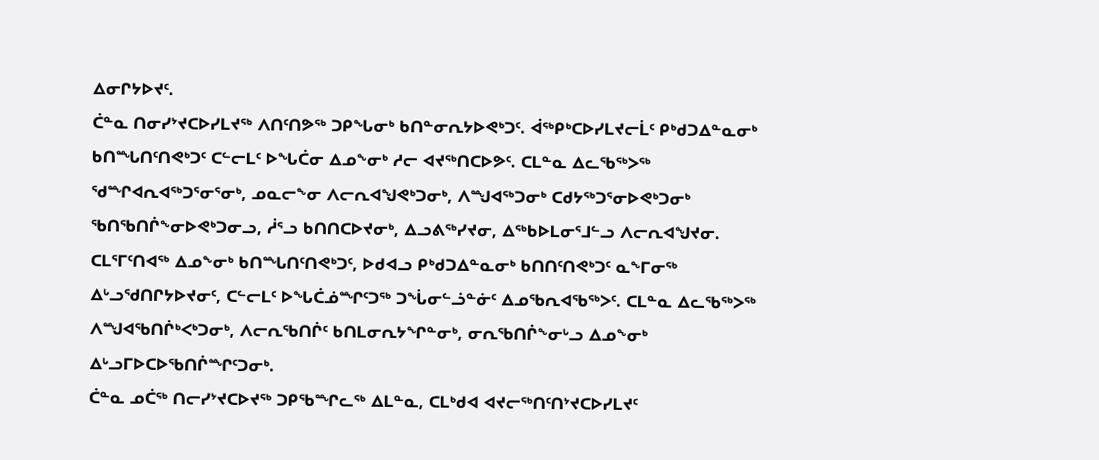ᐃᓂᒋᔭᐅᔪᑦ.
ᑖᓐᓇ ᑎᓂᓯᔾᔪᑕᐅᓯᒪᔪᖅ ᐱᑎᑦᑎᕗᖅ ᑐᑭᖓᓂᒃ ᑲᑎᓐᓂᕆᔭᐅᕙᒃᑐᑦ. ᐋᖅᑭᒃᑕᐅᓯᒪᔪᓕᒫᑦ ᑭᒃᑯᑐᐃᓐᓇᓂᒃ ᑲᑎᙵᑎᑦᑎᕙᒃᑐᑦ ᑕᓪᓕᒪᑦ ᐅᖓᑖᓂ ᐃᓄᖕᓂᒃ ᓱᓕ ᐊᔪᖅᑎᑕᐅᕗᑦ. ᑕᒪᓐᓇ ᐃᓚᖃᖅᐳᖅ ᖁᙱᐊᕆᐊᖅᑐᕐᓂᕐᓂᒃ, ᓄᓇᓕᖕᓂ ᐱᓕᕆᐊᖑᕙᒃᑐᓂᒃ, ᐱᙳᐊᖅᑐᓂᒃ ᑕᑯᔭᖅᑐᕐᓂᐅᕙᒃᑐᓂᒃ ᖃᑎᖃᑎᒌᖕᓂᐅᕙᒃᑐᓂᓗ, ᓲᕐᓗ ᑲᑎᑎᑕᐅᔪᓂᒃ, ᐃᓗᕕᖅᓯᔪᓂ, ᐃᖅᑲᐅᒪᓂᕐᒧᓪᓗ ᐱᓕᕆᐊᖑᔪᓂ.
ᑕᒪᕐᒥᑦᑎᐊᖅ ᐃᓄᖕᓂᒃ ᑲᑎᙵᑎᑦᑎᕙᒃᑐᑦ, ᐅᑯᐊᓗ ᑭᒃᑯᑐᐃᓐᓇᓂᒃ ᑲᑎᑎᑦᑎᕙᒃᑐᑦ ᓇᖕᒥᓂᖅ ᐃᒡᓗᖁᑎᒋᔭᐅᔪᓂᑦ, ᑕᓪᓕᒪᑦ ᐅᖓᑖᓅᙱᑦᑐᖅ ᑐᖔᓂᓪᓘᓐᓃᑦ ᐃᓄᖃᕆᐊᖃᖅᐳᑦ. ᑕᒪᓐᓇ ᐃᓚᖃᖅᐳᖅ ᐱᙳᐊᖃᑎᒌᒃᐸᒃᑐᓂᒃ, ᐱᓕᕆᖃᑎᒌᑦ ᑲᑎᒪᓂᕆᔭᖏᓐᓂᒃ, ᓂᕆᖃᑎᒌᖕᓂᒡᓗ ᐃᓄᖕᓂᒃ ᐃᒡᓗᒥᐅᑕᐅᖃᑎᒌᙱᑦᑐᓂᒃ.
ᑖᓐᓇ ᓄᑖᖅ ᑎᓕᓯᔾᔪᑕᐅᔪᖅ ᑐᑭᖃᙱᓚᖅ ᐃᒪᓐᓇ, ᑕᒪᒃᑯᐊ ᐊᔪᓕᖅᑎᑦᑎᔾᔪᑕᐅᓯᒪᔪᑦ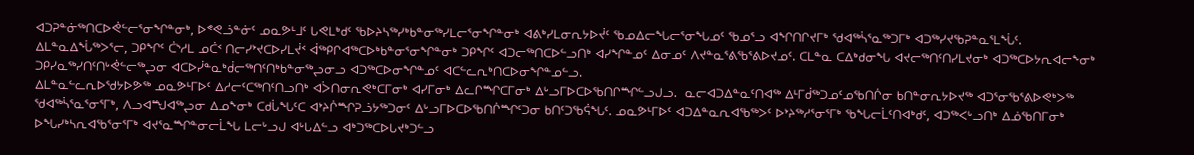ᐊᑐᕈᓐᓃᖅᑎᑕᐅᕚᓪᓕᕐᓂᖏᓐᓂᒃ, ᐅᕝᕙᓘᓐᓃᑦ ᓄᓇᕗᒻᒧᑦ ᒐᕙᒪᒃᑯᑦ ᖃᐅᔨᓴᖅᓯᒃᑲᓐᓂᖅᓯᒪᓕᕐᓂᖏᓐᓂᒃ ᐊᕕᒃᓯᒪᓂᕆᔭᐅᔫᑦ ᖃᓄᐃᓕᖓᓕᕐᓂᖓᓄᑦ ᖃᓄᕐᓗ ᐊᖏᑎᒋᔪᒥᒃ ᖁᐊᖅᓵᕐᓇᖅᑐᒥᒃ ᐊᑐᖅᓯᔪᖃᕈᓐᓇᕐᒪᖔᑦ. ᐃᒪᓐᓇᐃᖔᖅᐳᕐᓕ, ᑐᑭᖏᑦ ᑖᔅᓱᒪ ᓄᑖᑉ ᑎᓕᓯᔾᔪᑕᐅᓯᒪᔫᑉ ᐋᖅᑭᒋᐊᖅᑕᐅᒃᑲᓐᓂᕐᓂᖏᓐᓂᒃ ᑐᑭᖏᑦ ᐊᑐᓕᖅᑎᑕᐅᓪᓗᑎᒃ ᐊᓯᖏᓐᓄᑦ ᐃᓂᓄᑦ ᐱᔪᓐᓇᕐᕕᖃᕐᕕᐅᔪᓄᑦ. ᑕᒪᓐᓇ ᑕᐃᒃᑯᓂᖓ ᐊᔪᓕᖅᑎᑦᑎᓯᒪᔪᓂᒃ ᐊᑐᖅᑕᐅᔭᕆᐊᓕᖕᓂᒃ ᑐᑭᓯᓇᖅᓯᑎᑦᑎᒡᕚᓪᓕᖅᖢᓂ ᐊᑕᐅᓰᓐᓇᒃᑰᓕᖅᑎᑦᑎᒃᑲᓐᓂᖅᖢᓂᓗ ᐊᑐᖅᑕᐅᓂᖏᓐᓄᑦ ᐊᑕᓪᓚᕆᒃᑎᑕᐅᓂᖏᓐᓄᓪᓗ.
ᐃᒪᓐᓇᓪᓚᕆᐅᖁᔭᐅᕗᖅ ᓄᓇᕗᒻᒥᐅᑦ ᐃᓱᓕᑦᑕᖅᑎᑦᑎᓗᑎᒃ ᐊᐴᑎᓂᕆᕙᒃᑕᒥᓂᒃ ᐊᓯᒥᓂᒃ ᐃᓚᒋᙱᑕᒥᓂᒃ ᐃᒡᓗᒥᐅᑕᐅᖃᑎᒋᙱᓪᓗᒍᓗ.  ᓇᓕᐊᑐᐃᓐᓇᑦᑎᐊᖅ ᐃᒻᒥᑰᖅᑐᓄᑦᓄᖃᑎᒌᓂ ᑲᑎᓐᓂᕆᔭᐅᔪᖅ ᐊᑐᕐᓂᖃᕐᕕᐅᕙᒃᐳᖅ ᖁᐊᖅᓵᕐᓇᕐᓂᕐᒥᒃ, ᐱᓗᐊᙳᐊᖅᖢᓂ ᐃᓄᖕᓂᒃ ᑕᑯᒑᖓᑦᑕ ᐊᔾᔨᒌᙱᕈᓘᔭᖅᑐᓂᑦ ᐃᒡᓗᒥᐅᑕᐅᖃᑎᒌᙱᑦᑐᓂ ᑲᑎᑦᑐᖃᕌᖓᑦ. ᓄᓇᕗᒻᒥᐅᑦ ᐊᑐᐃᓐᓇᕆᐊᖃᖅᐳᑦ ᐅᔾᔨᖅᓱᕐᓂᕐᒥᒃ ᖃᖓᓕᒫᑦᑎᐊᒃᑯᑦ, ᐊᑐᖅᐸᒡᓗᑎᒃ ᐃᓅᖃᑎᒥᓂᒃ ᐅᖓᓯᒃᓴᕆᐊᖃᕐᓂᕐᒥᒃ ᐊᔪᕐᓇᙱᓐᓂᓕᒫᖓ ᒪᓕᒡᓗᒍ ᐊᒡᒐᐃᓪᓗ ᐊᒃᑐᖅᑕᐅᒐᔪᒃᑐᓪᓗ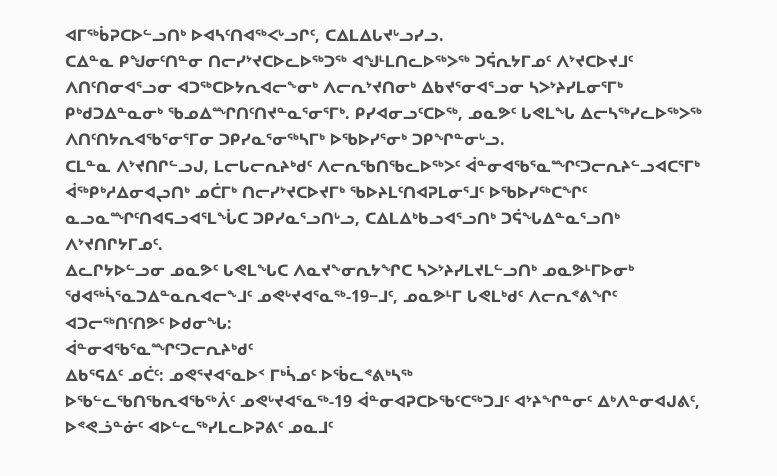ᐊᒥᖅᑳᕈᑕᐅᓪᓗᑎᒃ ᐅᐊᓴᑦᑎᐊᖅᐸᒡᓗᒋᑦ, ᑕᐃᒪᐃᒐᔪᒡᓗᓯᓗ.
ᑕᐃᓐᓇ ᑭᖑᓂᑦᑎᓐᓂ ᑎᓕᓯᔾᔪᑕᐅᓚᐅᖅᑐᖅ ᐊᖑᒻᒪᑎᓚᐅᖅᐳᖅ ᑐᕌᕆᔭᒥᓄᑦ ᐱᔾᔪᑕᐅᔪᒧᑦ ᐱᑎᑦᑎᓂᐊᕐᓗᓂ ᐊᑐᖅᑕᐅᔭᕆᐊᓕᖕᓂᒃ ᐱᓕᕆᔾᔪᑎᓂᒃ ᐃᑲᔪᕐᓂᐊᕐᓗᓂ ᓴᐳᔾᔨᓯᒪᓂᕐᒥᒃ ᑭᒃᑯᑐᐃᓐᓇᓂᒃ ᖃᓄᐃᙱᑎᑦᑎᔪᓐᓇᕐᓂᕐᒥᒃ. ᑭᓯᐊᓂᓗᑦᑕᐅᖅ, ᓄᓇᕗᑦ ᒐᕙᒪᖓ ᐃᓕᓴᖅᓯᓚᐅᖅᐳᖅ ᐱᑎᑦᑎᔭᕆᐊᖃᕐᓂᕐᒥᓂ ᑐᑭᓯᓇᕐᓂᖅᓴᒥᒃ ᐅᖃᐅᓯᕐᓂᒃ ᑐᑭᖏᓐᓂᒡᓗ.
ᑕᒪᓐᓇ ᐱᔾᔪᑎᒋᓪᓗᒍ, ᒪᓕᒐᓕᕆᔨᒃᑯᑦ ᐱᓕᕆᖃᑎᖃᓚᐅᖅᐳᑦ ᐋᓐᓂᐊᖃᕐᓇᙱᑦᑐᓕᕆᔨᓪᓗᐊᑕᕐᒥᒃ ᐋᖅᑭᒃᓱᐃᓂᐊᖢᑎᒃ ᓄᑖᒥᒃ ᑎᓕᓯᔾᔪᑕᐅᔪᒥᒃ ᖃᐅᔨᒪᑦᑎᐊᕈᒪᓂᕐᒧᑦ ᐅᖃᐅᓯᖅᑕᖏᑦ ᓇᓗᓇᙱᑦᑎᐊᕋᓗᐊᕐᒪᖔᑕ ᑐᑭᓯᓇᕐᓗᑎᒡᓗ, ᑕᐃᒪᐃᒃᑲᓗᐊᕐᓗᑎᒃ ᑐᕌᖓᐃᓐᓇᕐᓗᑎᒃ ᐱᔾᔪᑎᒋᔭᒥᓄᑦ.
ᐃᓚᒋᔭᐅᓪᓗᓂ ᓄᓇᕗᑦ ᒐᕙᒪᖓᑕ ᐱᓇᔪᖕᓂᕆᔭᖏᑕ ᓴᐳᔾᔨᓯᒪᔪᒪᓪᓗᑎᒃ ᓄᓇᕗᒻᒥᐅᓂᒃ ᖁᐊᖅᓵᕐᓇᑐᐃᓐᓇᕆᐊᓕᖕᒧᑦ ᓄᕙᒡᔪᐊᕐᓇᖅ-19−ᒧᑦ, ᓄᓇᕗᒻᒥ ᒐᕙᒪᒃᑯᑦ ᐱᓕᕆᕝᕕᖏᑦ ᐊᑐᓕᖅᑎᑦᑎᕗᑦ ᐅᑯᓂᖓ:
ᐋᓐᓂᐊᖃᕐᓇᙱᑦᑐᓕᕆᔨᒃᑯᑦ
ᐃᑲᕐᕋᐃᑦ ᓄᑖᑦ: ᓄᕙᕐᔪᐊᕐᓇᐅᑉ ᒥᒃᓵᓄᑦ ᐅᖄᓚᕝᕕᒃᓴᖅ
ᐅᖃᓪᓚᖃᑎᖃᕆᐊᖃᖅᐲᑦ ᓄᕙᒡᔪᐊᕐᓇᖅ-19 ᐋᓐᓂᐊᕈᑕᐅᖃᑦᑕᖅᑐᒧᑦ ᐊᔾᔨᖏᓐᓂᑦ ᐃᒃᐱᓐᓂᐊᒍᕕᑦ, ᐅᕝᕙᓘᓐᓃᑦ ᐊᐅᓪᓚᖅᓯᒪᓚᐅᕈᕕᑦ ᓄᓇᒧᑦ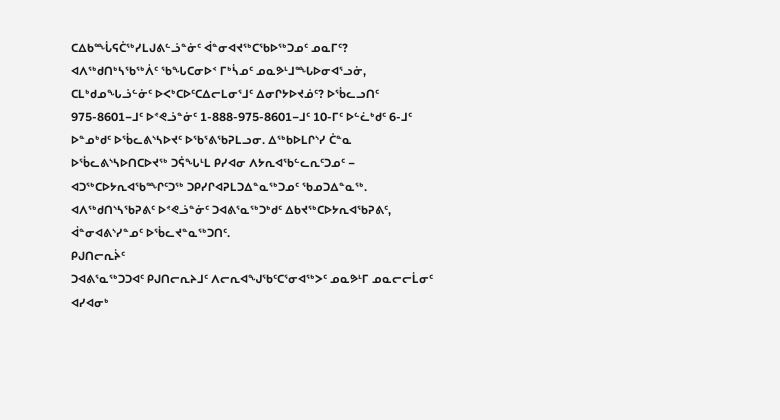ᑕᐃᑲᙶᕋᑖᖅᓯᒪᒍᕕᓪᓘᓐᓃᑦ ᐋᓐᓂᐊᔪᖅᑕᖃᐅᖅᑐᓄᑦ ᓄᓇᒥᑦ? ᐊᐱᖅᑯᑎᒃᓴᖃᖅᐲᑦ ᖃᖓᑕᓂᐅᑉ ᒥᒃᓵᓄᑦ ᓄᓇᕗᒻᒧᙵᐅᓂᐊᕐᓗᓃ, ᑕᒪᒃᑯᓄᖓᓘᓪᓃᑦ ᐅᐸᒃᑕᐅᑦᑕᐃᓕᒪᓂᕐᒧᑦ ᐃᓂᒋᔭᐅᔪᓅᑦ? ᐅᖄᓚᓗᑎᑦ 975-8601−ᒧᑦ ᐅᕝᕙᓘᓐᓃᑦ 1-888-975-8601−ᒧᑦ 10-ᒥᑦ ᐅᓪᓛᒃᑯᑦ 6-ᒧᑦ ᐅᓐᓄᒃᑯᑦ ᐅᖄᓚᕕᔅᓴᐅᔪᑦ ᐅᖃᕐᕕᖃᕈᒪᓗᓂ. ᐃᖅᑲᐅᒪᒋᔅᓯ ᑖᓐᓇ ᐅᖄᓚᕕᔅᓴᐅᑎᑕᐅᔪᖅ ᑐᕌᖓᒻᒪ ᑭᓯᐊᓂ ᐱᔭᕆᐊᖃᓪᓚᕆᑦᑐᓄᑦ − ᐊᑐᖅᑕᐅᔭᕆᐊᖃᙱᑦᑐᖅ ᑐᑭᓯᒋᐊᕈᒪᑐᐃᓐᓇᖅᑐᓄᑦ ᖃᓄᑐᐃᓐᓇᖅ.
ᐊᐱᖅᑯᑎᔅᓴᖃᕈᕕᑦ ᐅᕝᕙᓘᓐᓃᑦ ᑐᐊᕕᕐᓇᖅᑐᒃᑯᑦ ᐃᑲᔪᖅᑕᐅᔭᕆᐊᖃᕈᕕᑦ, ᐋᓐᓂᐊᕕᔅᓯᓐᓄᑦ ᐅᖄᓚᔪᓐᓇᖅᑐᑎᑦ.
ᑭᒍᑎᓕᕆᔩᑦ
ᑐᐊᕕᕐᓇᖅᑐᑐᐊᑦ ᑭᒍᑎᓕᕆᔨᒧᑦ ᐱᓕᕆᐊᖑᖃᑦᑕᕐᓂᐊᖅᐳᑦ ᓄᓇᕗᒻᒥ ᓄᓇᓕᓕᒫᓂᑦ ᐊᓯᐊᓂᒃ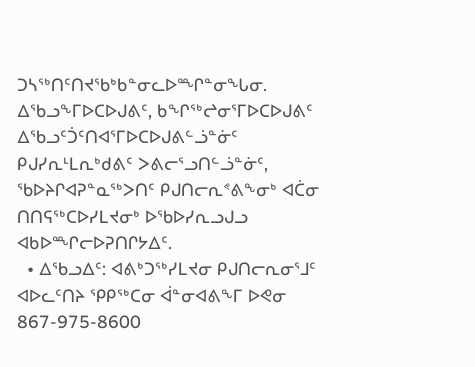ᑐᓴᖅᑎᑦᑎᔪᖃᒃᑲᓐᓂᓚᐅᙱᓐᓂᖓᓂ.
ᐃᖃᓗᖕᒥᐅᑕᐅᒍᕕᑦ, ᑲᖏᖅᖠᓂᕐᒥᐅᑕᐅᒍᕕᑦ ᐃᖃᓗᑦᑑᑦᑎᐊᕐᒥᐅᑕᐅᒍᕕᓪᓘᓐᓃᑦ ᑭᒍᓯᕆᒻᒪᕆᒃᑯᕕᑦ ᐳᕕᓕᕐᓗᑎᓪᓘᓐᓃᑦ, ᖃᐅᔨᒋᐊᕈᓐᓇᖅᐳᑎᑦ ᑭᒍᑎᓕᕆᕝᕕᖕᓂᒃ ᐊᑖᓂ ᑎᑎᕋᖅᑕᐅᓯᒪᔪᓂᒃ ᐅᖃᐅᓯᕆᓗᒍᓗ ᐊᑲᐅᙱᓕᐅᕈᑎᒋᔭᐃᑦ.
  • ᐃᖃᓗᐃᑦ: ᐊᕕᒃᑐᖅᓯᒪᔪᓂ ᑭᒍᑎᓕᕆᓂᕐᒧᑦ ᐊᐅᓚᑦᑎᔨ ᕿᑭᖅᑕᓂ ᐋᓐᓂᐊᕕᖕᒥ ᐅᕙᓂ 867-975-8600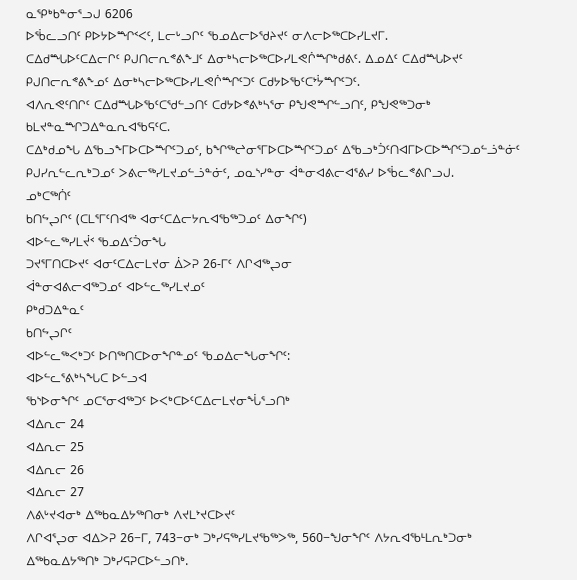ᓇᕿᒃᑲᓐᓂᕐᓗᒍ 6206
ᐅᖄᓚᓗᑎᑦ ᑭᐅᔭᐅᙱᑉᐸᑦ, ᒪᓕᒡᓗᒋᑦ ᖃᓄᐃᓕᐅᖁᔨᔪᑦ ᓂᐱᓕᐅᖅᑕᐅᓯᒪᔪᒥ.
ᑕᐃᑯᙵᐅᑦᑕᐃᓕᒋᑦ ᑭᒍᑎᓕᕆᕝᕕᖕᒧᑦ ᐃᓂᒃᓴᓕᐅᖅᑕᐅᓯᒪᕙᒌᙱᒃᑯᕕᑦ. ᐃᓄᐃᑦ ᑕᐃᑯᙵᐅᔪᑦ ᑭᒍᑎᓕᕆᕝᕕᖕᓄᑦ ᐃᓂᒃᓴᓕᐅᖅᑕᐅᓯᒪᕙᒌᙱᑦᑐᑦ ᑕᑯᔭᐅᖃᑦᑕᔾᔮᙱᑦᑐᑦ.
ᐊᐱᕆᕙᑦᑎᒋᑦ ᑕᐃᑯᙵᐅᖃᑦᑕᖁᓪᓗᑎᑦ ᑕᑯᔭᐅᕝᕕᒃᓴᕐᓂ ᑭᖑᕙᙱᓪᓗᑎᑦ, ᑭᖑᕙᖅᑐᓂᒃ ᑲᒪᔪᓐᓇᙱᑐᐃᓐᓇᕆᐊᖃᕋᑦᑕ.
ᑕᐃᒃᑯᓄᖓ ᐃᖃᓗᖕᒥᐅᑕᐅᙱᑦᑐᓄᑦ, ᑲᖏᖅᖠᓂᕐᒥᐅᑕᐅᙱᑦᑐᓄᑦ ᐃᖃᓗᒃᑑᑦᑎᐊᒥᐅᑕᐅᙱᑦᑐᓄᓪᓘᓐᓃᑦ ᑭᒍᓯᕆᓪᓚᕆᒃᑐᓄᑦ ᐳᕕᓕᖅᓯᒪᔪᓄᓪᓘᓐᓃᑦ, ᓄᓇᔅᓯᓐᓂ ᐋᓐᓂᐊᕕᓕᐊᕐᕕᓯ ᐅᖄᓚᕝᕕᒋᓗᒍ.
ᓄᒃᑕᖅᑏᑦ
ᑲᑎᖦᖢᒋᑦ (ᑕᒪᕐᒥᑦᑎᐊᖅ ᐊᓂᑦᑕᐃᓕᔭᕆᐊᖃᖅᑐᓄᑦ ᐃᓂᖏᑦ)
ᐊᐅᓪᓚᖅᓯᒪᔫᑉ ᖃᓄᐃᑦᑑᓂᖓ
ᑐᔪᕐᒥᑎᑕᐅᔪᑦ ᐊᓂᑦᑕᐃᓕᒪᔪᓂ ᐄᐳᕈ 26-ᒥᑦ ᐱᒋᐊᖅᖢᓂ
ᐋᓐᓂᐊᕕᓕᐊᖅᑐᓄᑦ ᐊᐅᓪᓚᖅᓯᒪᔪᓄᑦ
ᑭᒃᑯᑐᐃᓐᓇᑦ
ᑲᑎᖦᖢᒋᑦ
ᐊᐅᓪᓚᖅᐸᒃᑐᑦ ᐅᑎᖅᑎᑕᐅᓂᖏᓐᓄᑦ ᖃᓄᐃᓕᖓᓂᖏᑦ:
ᐊᐅᓪᓚᕐᕕᒃᓴᖓᑕ ᐅᓪᓗᐊ
ᖃᔅᐅᓂᖏᑦ ᓄᑕᕐᓂᐊᖅᑐᑦ ᐅᐸᒃᑕᐅᑦᑕᐃᓕᒪᔪᓂᖔᕐᓗᑎᒃ
ᐊᐃᕆᓕ 24
ᐊᐃᕆᓕ 25
ᐊᐃᕆᓕ 26
ᐊᐃᕆᓕ 27
ᐱᕕᒡᔪᐊᓂᒃ ᐃᖅᑲᓇᐃᔭᖅᑎᓂᒃ ᐱᔪᒪᔾᔪᑕᐅᔪᑦ
ᐱᒋᐊᕐᖢᓂ ᐊᐃᐳᕈ 26−ᒥ, 743−ᓂᒃ ᑐᒃᓯᕋᖅᓯᒪᔪᖃᖅᐳᖅ, 560−ᖑᓂᖏᑦ ᐱᔭᕆᐊᖃᒻᒪᕆᒃᑐᓂᒃ ᐃᖅᑲᓇᐃᔭᖅᑎᒃ ᑐᒃᓯᕋᕈᑕᐅᓪᓗᑎᒃ.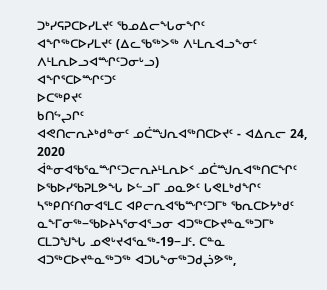ᑐᒃᓯᕋᕈᑕᐅᓯᒪᔪᑦ ᖃᓄᐃᓕᖓᓂᖏᑦ
ᐊᖏᖅᑕᐅᓯᒪᔪᑦ (ᐃᓚᖃᖅᐳᖅ ᐱᒻᒪᕆᐊᓗᖕᓂᑦ ᐱᒻᒪᕆᐅᓗᐊᙱᑦᑐᓂᒡᓗ)
ᐊᖏᕐᑕᐅᙱᑦᑐᑦ
ᐅᑕᖅᑭᔪᑦ
ᑲᑎᖦᖢᒋᑦ
ᐊᕙᑎᓕᕆᔨᒃᑯᓐᓂᑦ ᓄᑖᙳᕆᐊᖅᑎᑕᐅᔪᑦ - ᐊᐃᕆᓕ 24, 2020
ᐋᓐᓂᐊᖃᕐᓇᙱᑦᑐᓕᕆᔨᒻᒪᕆᐅᑉ ᓄᑖᙳᕆᐊᖅᑎᑕᖏᑦ
ᐅᖃᐅᓯᖃᕈᒪᕗᖓ ᐅᓪᓗᒥ ᓄᓇᕗᑦ ᒐᕙᒪᒃᑯᖏᑦ ᓴᖅᑭᑎᑦᑎᓂᐊᕐᒪᑕ ᐊᑭᓕᕆᐊᖃᙱᑦᑐᒥᒃ ᖃᕆᑕᐅᔭᒃᑯᑦ ᓇᖕᒥᓂᖅ−ᖃᐅᔨᓴᕐᓂᐊᕐᓗᓂ ᐊᑐᖅᑕᐅᔪᓐᓇᖅᑐᒥᒃ ᑕᒪᑐᖑᖓ ᓄᕙᒡᔪᐊᕐᓇᖅ-19−ᒧᑦ. ᑕᓐᓇ ᐊᑐᖅᑕᐅᔪᓐᓇᖅᑐᖅ ᐊᑐᒐᖕᓂᖅᑐᑯᖣᕗᖅ,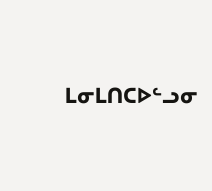ᒪᓂᒪᑎᑕᐅᓪᓗᓂ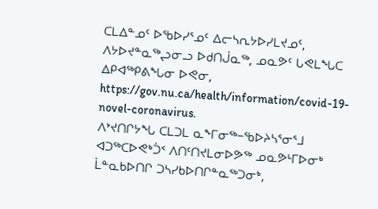ᑕᒪᐃᓐᓄᑦ ᐅᖃᐅᓯᕐᓄᑦ ᐃᓕᓴᕆᔭᐅᓯᒪᔪᓄᑦ, ᐱᔭᐅᔪᓐᓇᖅᖢᓂᓗ ᐅᑯᑎᒎᓇᖅ, ᓄᓇᕗᑦ ᒐᕙᒪᖓᑕ ᐃᑭᐊᖅᑭᕕᖓᓂ ᐅᕙᓂ, https://gov.nu.ca/health/information/covid-19-novel-coronavirus.
ᐱᔾᔪᑎᒋᔭᖓ ᑕᒪᑐᒪ ᓇᖕᒥᓂᖅ−ᖃᐅᔨᓴᕐᓂᕐᒧ ᐊᑐᖅᑕᐅᕙᒃᑑᑉ ᐱᑎᑦᑎᔪᒪᓂᐅᕗᖅ ᓄᓇᕗᒻᒥᐅᓂᒃ ᒫᓐᓇᑲᐅᑎᒋ ᑐᓴᓯᑲᐅᑎᒋᓐᓇᖅᑐᓂᒃ,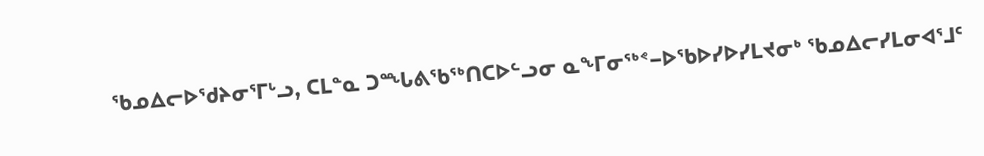ᖃᓄᐃᓕᐅᖁᔨᓂᕐᒥᒡᓗ, ᑕᒪᓐᓇ ᑐᙵᕕᖃᖅᑎᑕᐅᓪᓗᓂ ᓇᖕᒥᓂᖅᕝ−ᐅᖃᐅᓯᐅᓯᒪᔪᓂᒃ ᖃᓄᐃᓕᓯᒪᓂᐊᕐᒧᑦ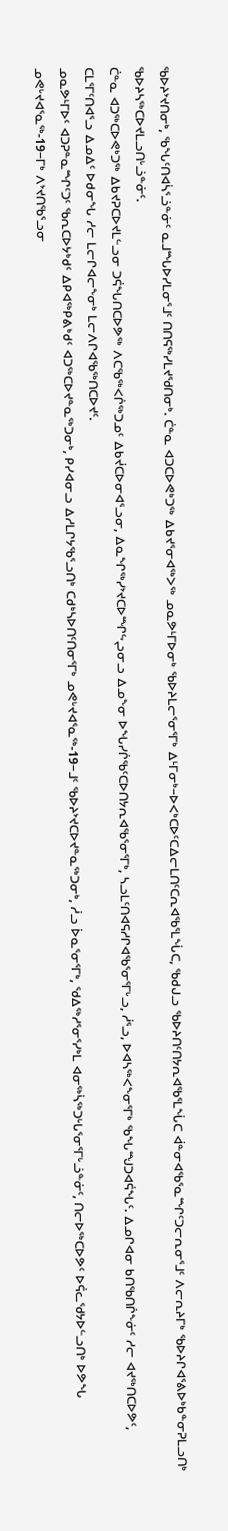ᖃᐅᔨᔾᔪᑎᓂᒃ, ᖃᖓᑦᑎᐊᓵᕐᓘᓐᓃᑦ ᓇᒧᙵᐅᓯᒪᓂᕐᒧᑦ ᑎᑎᕋᖅᓯᒪᔪᖁᑎᓂᒃ. ᑖᓐᓇ ᐊᑐᑕᐅᕙᒃᑐᖅ ᐃᑲᔪᕐᓂᐊᖅᐳᖅ ᓄᓇᕗᒻᒥᐅᓂᒃ ᖃᐅᔨᒪᓕᕐᓂᕐᒥᒃ ᐃᒻᒥᓂᒃ−ᐅᐸᒃᑕᐅᑦᑕᐃᓕᒪᑎᑦᑕᕆᐊᖃᕐᒪᖔᑕ, ᖃᑯᒍᓗ ᖃᐅᔨᑎᑦᑎᔭᕆᐊᖃᕐᒪᖔᑕ ᐋᓐᓂᐊᖃᕐᓇᙱᑦᑐᓕᕆᓂᕐᒧᑦ ᐱᓕᕆᔨᒥᒃ ᖃᐅᔨᒋᐊᕐᕕᐅᒃᑲᓐᓂᕈᒪᓗᑎᒃ ᖃᐅᔨᓴᖅᑕᐅᔪᒪᓗᑎᒡᓘᓐᓃᑦ.
ᑖᓐᓇ ᐊᑐᖅᑕᐅᕙᒃᑐᖅ ᐃᑲᔪᕈᑕᐅᔪᒪᓪᓗᓂ ᑐᕌᖓᑎᑕᐅᕗᖅ ᐱᑕᖃᖅᐸᒌᖅᑐᓄᑦ ᐃᑲᔫᑕᐅᓂᐊᕐᓗᓂ, ᐃᓇᖏᖅᓯᔾᔪᑕᐅᙱᖦᖢᓂᓗ ᐃᓄᖕᓂ ᐅᖓᓯᒌᖃᑦᑕᐅᑎᔭᕆᐊᖃᕐᓂᕐᒥᒃ, ᓴᓗᒪᑦᑎᐊᕋᓱᒋᐊᖃᕐᓂᕐᒥᒡᓗ, ᓲᕐᓗ, ᐅᐊᓴᖅᐸᖕᓂᕐᒥᒃ ᖃᖓᙳᑐᐊᕌᖓᑦ. ᐃᓄᒋᐊᓂ ᑲᑎᖃᑎᒌᖕᓃᑦ ᓱᓕ ᐊᔪᖅᑎᑕᐅᕗᑦ, ᑕᒪᕐᒥᑦᑎᐊᕐᓗ ᐃᓄᐃᑦ ᐅᑯᓂᖓ ᓱᓕ ᒪᓕᒋᐊᓕᖕᓂᒃ ᒪᓕᐱᒋᐊᖃᖅᑎᑕᐅᔪᑦ.
ᓄᓇᕗᒻᒥᐅᑦ ᐊᑐᕈᓐᓇᙱᑦᑐᑦ ᖃᕆᑕᐅᔭᒃᑯᑦ ᐃᑭᐊᖅᑭᕕᒃᑯᑦ ᐊᑐᖅᑕᐅᔪᓐᓇᖅᑐᓂᒃ, ᑭᓯᐊᓂᓗ ᐃᓱᒪᒋᔭᖃᕐᓗᑎᒃ ᑕᑯᒃᓴᐅᑎᑦᑎᓂᕐᒥᒃ ᓄᕙᒡᔪᐊᕐᓇᖅ-19−ᒧᑦ ᖃᐅᔨᔾᔪᑕᐅᔪᓐᓇᖅᑐᓂᒃ, ᓲᓗ ᐆᓇᕐᓂᕐᒥᒃ, ᖁᐃᖅᓱᕐᓂᕐᓯᒃᒪ ᐊᓂᖅᓵᖅᑐᒡᒐᕐᓂᕐᒥᒡᓘᓐᓃᑦ, ᑎᓕᐅᖅᑕᐅᕗᑦ ᐅᕌᓚᖁᔭᐅᓪᓗᑎᒃ ᐅᕗᖓ ᓄᕙᒡᔪᐊᕐᓇᖅ-19−ᒥᒃ ᐱᔾᔪᑎᖃᕐᓗᓂ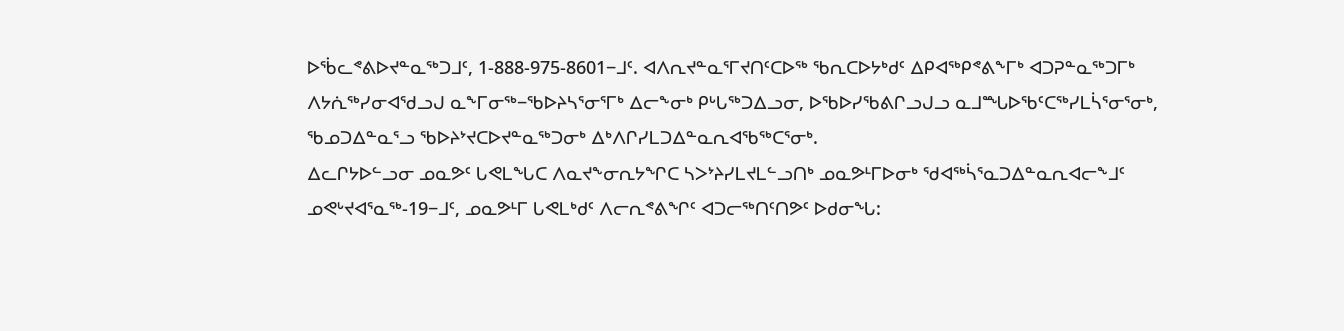ᐅᖄᓚᕝᕕᐅᔪᓐᓇᖅᑐᒧᑦ, 1-888-975-8601−ᒧᑦ. ᐊᐱᕆᔪᓐᓇᕐᒥᔪᑎᑦᑕᐅᖅ ᖃᕆᑕᐅᔭᒃᑯᑦ ᐃᑭᐊᖅᑭᕝᕕᖕᒥᒃ ᐊᑐᕈᓐᓇᖅᑐᒥᒃ ᐱᔭᕇᖅᓯᓂᐊᖁᓗᒍ ᓇᖕᒥᓂᖅ−ᖃᐅᔨᓴᕐᓂᕐᒥᒃ ᐃᓕᖕᓂᒃ ᑭᒡᒐᖅᑐᐃᓗᓂ, ᐅᖃᐅᓯᖃᕕᒋᓗᒍᓗ ᓇᒧᙵᐅᖃᑦᑕᖅᓯᒪᓵᕐᓂᕐᓂᒃ, ᖃᓄᑐᐃᓐᓇᕐᓗ ᖃᐅᔨᔾᔪᑕᐅᔪᓐᓇᖅᑐᓂᒃ ᐃᒃᐱᒋᓯᒪᑐᐃᓐᓇᕆᐊᖃᖅᑕᕐᓂᒃ.
ᐃᓚᒋᔭᐅᓪᓗᓂ ᓄᓇᕗᑦ ᒐᕙᒪᖓᑕ ᐱᓇᔪᖕᓂᕆᔭᖏᑕ ᓴᐳᔾᔨᓯᒪᔪᒪᓪᓗᑎᒃ ᓄᓇᕗᒻᒥᐅᓂᒃ ᖁᐊᖅᓵᕐᓇᑐᐃᓐᓇᕆᐊᓕᖕᒧᑦ ᓄᕙᒡᔪᐊᕐᓇᖅ-19−ᒧᑦ, ᓄᓇᕗᒻᒥ ᒐᕙᒪᒃᑯᑦ ᐱᓕᕆᕝᕕᖏᑦ ᐊᑐᓕᖅᑎᑦᑎᕗᑦ ᐅᑯᓂᖓ: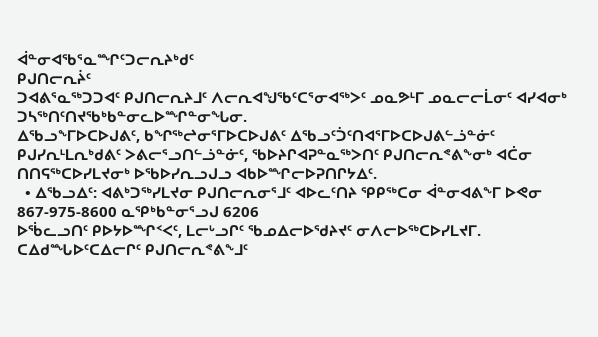ᐋᓐᓂᐊᖃᕐᓇᙱᑦᑐᓕᕆᔨᒃᑯᑦ
ᑭᒍᑎᓕᕆᔩᑦ
ᑐᐊᕕᕐᓇᖅᑐᑐᐊᑦ ᑭᒍᑎᓕᕆᔨᒧᑦ ᐱᓕᕆᐊᖑᖃᑦᑕᕐᓂᐊᖅᐳᑦ ᓄᓇᕗᒻᒥ ᓄᓇᓕᓕᒫᓂᑦ ᐊᓯᐊᓂᒃ ᑐᓴᖅᑎᑦᑎᔪᖃᒃᑲᓐᓂᓚᐅᙱᓐᓂᖓᓂ.
ᐃᖃᓗᖕᒥᐅᑕᐅᒍᕕᑦ, ᑲᖏᖅᖠᓂᕐᒥᐅᑕᐅᒍᕕᑦ ᐃᖃᓗᑦᑑᑦᑎᐊᕐᒥᐅᑕᐅᒍᕕᓪᓘᓐᓃᑦ ᑭᒍᓯᕆᒻᒪᕆᒃᑯᕕᑦ ᐳᕕᓕᕐᓗᑎᓪᓘᓐᓃᑦ, ᖃᐅᔨᒋᐊᕈᓐᓇᖅᐳᑎᑦ ᑭᒍᑎᓕᕆᕝᕕᖕᓂᒃ ᐊᑖᓂ ᑎᑎᕋᖅᑕᐅᓯᒪᔪᓂᒃ ᐅᖃᐅᓯᕆᓗᒍᓗ ᐊᑲᐅᙱᓕᐅᕈᑎᒋᔭᐃᑦ.
  • ᐃᖃᓗᐃᑦ: ᐊᕕᒃᑐᖅᓯᒪᔪᓂ ᑭᒍᑎᓕᕆᓂᕐᒧᑦ ᐊᐅᓚᑦᑎᔨ ᕿᑭᖅᑕᓂ ᐋᓐᓂᐊᕕᖕᒥ ᐅᕙᓂ 867-975-8600 ᓇᕿᒃᑲᓐᓂᕐᓗᒍ 6206
ᐅᖄᓚᓗᑎᑦ ᑭᐅᔭᐅᙱᑉᐸᑦ, ᒪᓕᒡᓗᒋᑦ ᖃᓄᐃᓕᐅᖁᔨᔪᑦ ᓂᐱᓕᐅᖅᑕᐅᓯᒪᔪᒥ.
ᑕᐃᑯᙵᐅᑦᑕᐃᓕᒋᑦ ᑭᒍᑎᓕᕆᕝᕕᖕᒧᑦ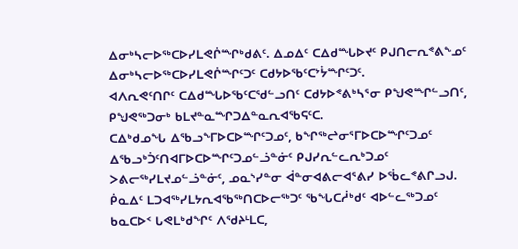ᐃᓂᒃᓴᓕᐅᖅᑕᐅᓯᒪᕙᒌᙱᒃᑯᕕᑦ. ᐃᓄᐃᑦ ᑕᐃᑯᙵᐅᔪᑦ ᑭᒍᑎᓕᕆᕝᕕᖕᓄᑦ ᐃᓂᒃᓴᓕᐅᖅᑕᐅᓯᒪᕙᒌᙱᑦᑐᑦ ᑕᑯᔭᐅᖃᑦᑕᔾᔮᙱᑦᑐᑦ.
ᐊᐱᕆᕙᑦᑎᒋᑦ ᑕᐃᑯᙵᐅᖃᑦᑕᖁᓪᓗᑎᑦ ᑕᑯᔭᐅᕝᕕᒃᓴᕐᓂ ᑭᖑᕙᙱᓪᓗᑎᑦ, ᑭᖑᕙᖅᑐᓂᒃ ᑲᒪᔪᓐᓇᙱᑐᐃᓐᓇᕆᐊᖃᕋᑦᑕ.
ᑕᐃᒃᑯᓄᖓ ᐃᖃᓗᖕᒥᐅᑕᐅᙱᑦᑐᓄᑦ, ᑲᖏᖅᖠᓂᕐᒥᐅᑕᐅᙱᑦᑐᓄᑦ ᐃᖃᓗᒃᑑᑦᑎᐊᒥᐅᑕᐅᙱᑦᑐᓄᓪᓘᓐᓃᑦ ᑭᒍᓯᕆᓪᓚᕆᒃᑐᓄᑦ ᐳᕕᓕᖅᓯᒪᔪᓄᓪᓘᓐᓃᑦ, ᓄᓇᔅᓯᓐᓂ ᐋᓐᓂᐊᕕᓕᐊᕐᕕᓯ ᐅᖄᓚᕝᕕᒋᓗᒍ.
ᑮᓇᐃᑦ ᒪᑐᐊᖅᓯᒪᔭᕆᐊᖃᖅᑎᑕᐅᓕᖅᑐᑦ ᖃᖓᑕᓲᒃᑯᑦ ᐊᐅᓪᓚᖅᑐᓄᑦ
ᑲᓇᑕᐅᑉ ᒐᕙᒪᒃᑯᖏᑦ ᐱᖁᔨᒻᒪᑕ,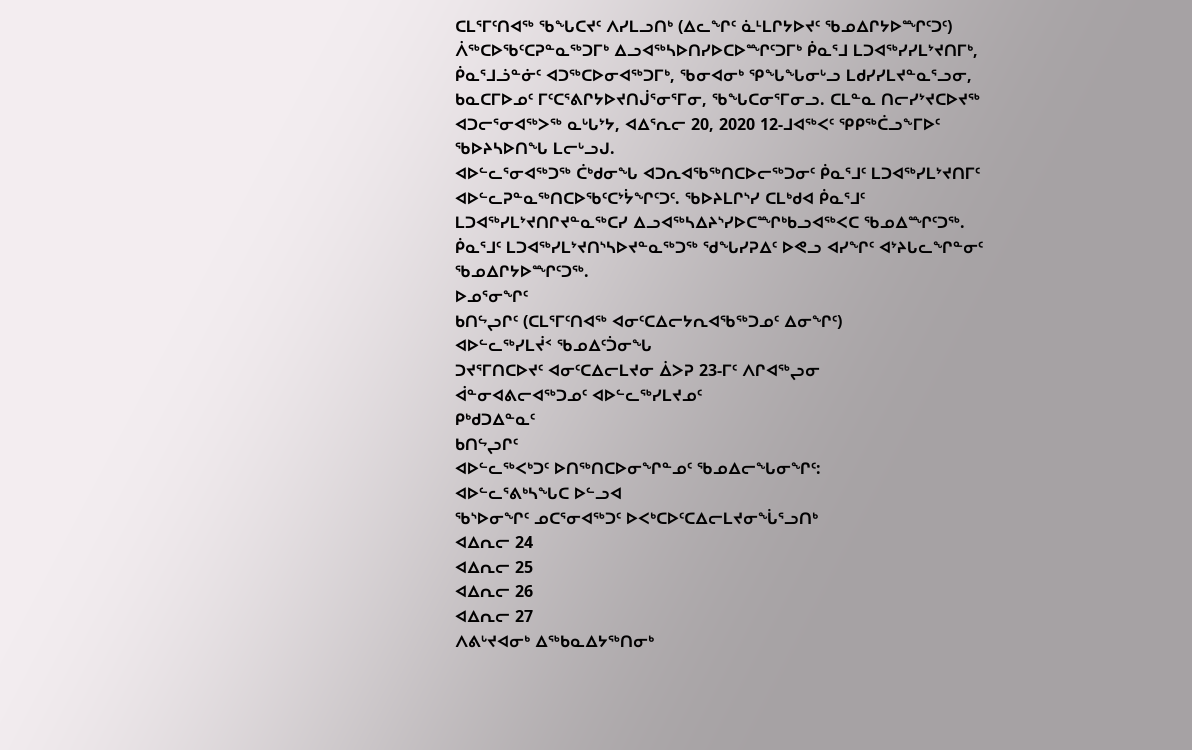ᑕᒪᕐᒥᑦᑎᐊᖅ ᖃᖓᑕᔪᑦ ᐱᓯᒪᓗᑎᒃ (ᐃᓚᖏᑦ ᓈᒻᒪᒋᔭᐅᔪᑦ ᖃᓄᐃᒋᔭᐅᙱᑦᑐᑦ) ᐲᖅᑕᐅᖃᑦᑕᕈᓐᓇᖅᑐᒥᒃ ᐃᓗᐊᖅᓴᐅᑎᓯᐅᑕᐅᙱᑦᑐᒥᒃ ᑮᓇᕐᒧ ᒪᑐᐊᖅᓯᓯᒪᔾᔪᑎᒥᒃ, ᑮᓇᕐᒧᓘᓐᓃᑦ ᐊᑐᖅᑕᐅᓂᐊᖅᑐᒥᒃ, ᖃᓂᐊᓂᒃ ᕿᖓᖓᓂᒡᓗ ᒪᑯᓯᓯᒪᔪᓐᓇᕐᓗᓂ, ᑲᓇᑕᒥᐅᓄᑦ ᒥᑦᑕᕐᕕᒋᔭᐅᔪᑎᒎᕐᓂᕐᒥᓂ, ᖃᖓᑕᓂᕐᒥᓂᓗ. ᑕᒪᓐᓇ ᑎᓕᓯᔾᔪᑕᐅᔪᖅ ᐊᑐᓕᕐᓂᐊᖅᐳᖅ ᓇᒡᒐᔾᔭ, ᐊᐃᕐᕆᓕ 20, 2020 12-ᒧᐊᖅᐸᑦ ᕿᑭᖅᑖᓗᖕᒥᐅᑦ ᖃᐅᔨᓴᐅᑎᖓ ᒪᓕᒡᓗᒍ.
ᐊᐅᓪᓚᕐᓂᐊᖅᑐᖅ ᑖᒃᑯᓂᖓ ᐊᑐᕆᐊᖃᖅᑎᑕᐅᓕᖅᑐᓂᑦ ᑮᓇᕐᒧᑦ ᒪᑐᐊᖅᓯᒪᔾᔪᑎᒥᑦ ᐊᐅᓪᓚᕈᓐᓇᖅᑎᑕᐅᖃᑦᑕᔾᔮᖏᑦᑐᑦ. ᖃᐅᔨᒪᒋᔅᓯ ᑕᒪᒃᑯᐊ ᑮᓇᕐᒧᑦ ᒪᑐᐊᖅᓯᒪᔾᔪᑎᒋᔪᓐᓇᖅᑕᓯ ᐃᓗᐊᖅᓴᐃᔨᔅᓯᐅᑕᙱᒃᑲᓗᐊᖅᐸᑕ ᖃᓄᐃᙱᑦᑐᖅ. ᑮᓇᕐᒧᑦ ᒪᑐᐊᖅᓯᒪᔾᔪᑎᔅᓴᐅᔪᓐᓇᖅᑐᖅ ᖁᖓᓯᕈᐃᑦ ᐅᕙᓗ ᐊᓯᖏᑦ ᐊᔾᔨᒐᓚᖏᓐᓂᑦ ᖃᓄᐃᒋᔭᐅᙱᑦᑐᖅ.
ᐅᓄᕐᓂᖏᑦ
ᑲᑎᖦᖢᒋᑦ (ᑕᒪᕐᒥᑦᑎᐊᖅ ᐊᓂᑦᑕᐃᓕᔭᕆᐊᖃᖅᑐᓄᑦ ᐃᓂᖏᑦ)
ᐊᐅᓪᓚᖅᓯᒪᔫᑉ ᖃᓄᐃᑦᑑᓂᖓ
ᑐᔪᕐᒥᑎᑕᐅᔪᑦ ᐊᓂᑦᑕᐃᓕᒪᔪᓂ ᐄᐳᕈ 23-ᒥᑦ ᐱᒋᐊᖅᖢᓂ
ᐋᓐᓂᐊᕕᓕᐊᖅᑐᓄᑦ ᐊᐅᓪᓚᖅᓯᒪᔪᓄᑦ
ᑭᒃᑯᑐᐃᓐᓇᑦ
ᑲᑎᖦᖢᒋᑦ
ᐊᐅᓪᓚᖅᐸᒃᑐᑦ ᐅᑎᖅᑎᑕᐅᓂᖏᓐᓄᑦ ᖃᓄᐃᓕᖓᓂᖏᑦ:
ᐊᐅᓪᓚᕐᕕᒃᓴᖓᑕ ᐅᓪᓗᐊ
ᖃᔅᐅᓂᖏᑦ ᓄᑕᕐᓂᐊᖅᑐᑦ ᐅᐸᒃᑕᐅᑦᑕᐃᓕᒪᔪᓂᖔᕐᓗᑎᒃ
ᐊᐃᕆᓕ 24
ᐊᐃᕆᓕ 25
ᐊᐃᕆᓕ 26
ᐊᐃᕆᓕ 27
ᐱᕕᒡᔪᐊᓂᒃ ᐃᖅᑲᓇᐃᔭᖅᑎᓂᒃ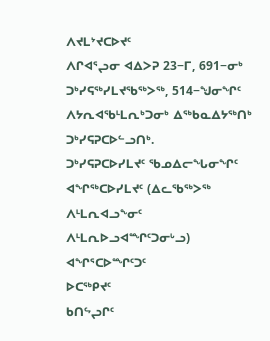ᐱᔪᒪᔾᔪᑕᐅᔪᑦ
ᐱᒋᐊᕐᖢᓂ ᐊᐃᐳᕈ 23−ᒥ, 691−ᓂᒃ ᑐᒃᓯᕋᖅᓯᒪᔪᖃᖅᐳᖅ, 514−ᖑᓂᖏᑦ ᐱᔭᕆᐊᖃᒻᒪᕆᒃᑐᓂᒃ ᐃᖅᑲᓇᐃᔭᖅᑎᒃ ᑐᒃᓯᕋᕈᑕᐅᓪᓗᑎᒃ.
ᑐᒃᓯᕋᕈᑕᐅᓯᒪᔪᑦ ᖃᓄᐃᓕᖓᓂᖏᑦ
ᐊᖏᖅᑕᐅᓯᒪᔪᑦ (ᐃᓚᖃᖅᐳᖅ ᐱᒻᒪᕆᐊᓗᖕᓂᑦ ᐱᒻᒪᕆᐅᓗᐊᙱᑦᑐᓂᒡᓗ)
ᐊᖏᕐᑕᐅᙱᑦᑐᑦ
ᐅᑕᖅᑭᔪᑦ
ᑲᑎᖦᖢᒋᑦ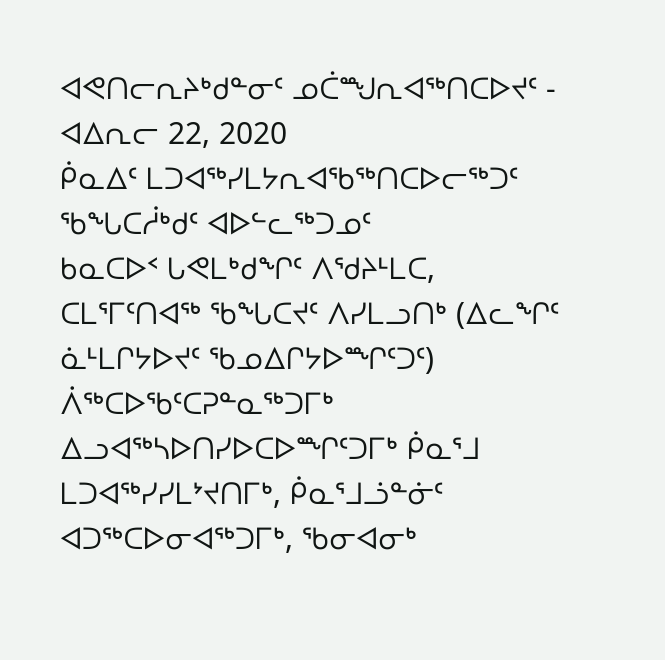ᐊᕙᑎᓕᕆᔨᒃᑯᓐᓂᑦ ᓄᑖᙳᕆᐊᖅᑎᑕᐅᔪᑦ - ᐊᐃᕆᓕ 22, 2020
ᑮᓇᐃᑦ ᒪᑐᐊᖅᓯᒪᔭᕆᐊᖃᖅᑎᑕᐅᓕᖅᑐᑦ ᖃᖓᑕᓲᒃᑯᑦ ᐊᐅᓪᓚᖅᑐᓄᑦ
ᑲᓇᑕᐅᑉ ᒐᕙᒪᒃᑯᖏᑦ ᐱᖁᔨᒻᒪᑕ, ᑕᒪᕐᒥᑦᑎᐊᖅ ᖃᖓᑕᔪᑦ ᐱᓯᒪᓗᑎᒃ (ᐃᓚᖏᑦ ᓈᒻᒪᒋᔭᐅᔪᑦ ᖃᓄᐃᒋᔭᐅᙱᑦᑐᑦ) ᐲᖅᑕᐅᖃᑦᑕᕈᓐᓇᖅᑐᒥᒃ ᐃᓗᐊᖅᓴᐅᑎᓯᐅᑕᐅᙱᑦᑐᒥᒃ ᑮᓇᕐᒧ ᒪᑐᐊᖅᓯᓯᒪᔾᔪᑎᒥᒃ, ᑮᓇᕐᒧᓘᓐᓃᑦ ᐊᑐᖅᑕᐅᓂᐊᖅᑐᒥᒃ, ᖃᓂᐊᓂᒃ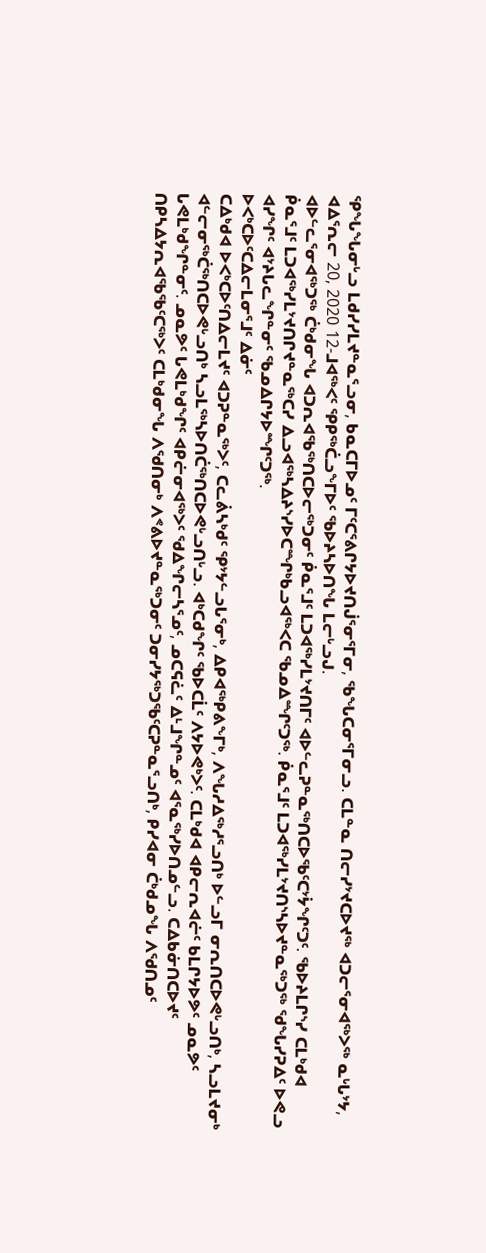ᕿᖓᖓᓂᒡᓗ ᒪᑯᓯᓯᒪᔪᓐᓇᕐᓗᓂ, ᑲᓇᑕᒥᐅᓄᑦ ᒥᑦᑕᕐᕕᒋᔭᐅᔪᑎᒎᕐᓂᕐᒥᓂ, ᖃᖓᑕᓂᕐᒥᓂᓗ. ᑕᒪᓐᓇ ᑎᓕᓯᔾᔪᑕᐅᔪᖅ ᐊᑐᓕᕐᓂᐊᖅᐳᖅ ᓇᒡᒐᔾᔭ, ᐊᐃᕐᕆᓕ 20, 2020 12-ᒧᐊᖅᐸᑦ ᕿᑭᖅᑖᓗᖕᒥᐅᑦ ᖃᐅᔨᓴᐅᑎᖓ ᒪᓕᒡᓗᒍ.
ᐊᐅᓪᓚᕐᓂᐊᖅᑐᖅ ᑖᒃᑯᓂᖓ ᐊᑐᕆᐊᖃᖅᑎᑕᐅᓕᖅᑐᓂᑦ ᑮᓇᕐᒧᑦ ᒪᑐᐊᖅᓯᒪᔾᔪᑎᒥᑦ ᐊᐅᓪᓚᕈᓐᓇᖅᑎᑕᐅᖃᑦᑕᔾᔮᖏᑦᑐᑦ. ᖃᐅᔨᒪᒋᔅᓯ ᑕᒪᒃᑯᐊ ᑮᓇᕐᒧᑦ ᒪᑐᐊᖅᓯᒪᔾᔪᑎᒋᔪᓐᓇᖅᑕᓯ ᐃᓗᐊᖅᓴᐃᔨᔅᓯᐅᑕᙱᒃᑲᓗᐊᖅᐸᑕ ᖃᓄᐃᙱᑦᑐᖅ. ᑮᓇᕐᒧᑦ ᒪᑐᐊᖅᓯᒪᔾᔪᑎᔅᓴᐅᔪᓐᓇᖅᑐᖅ ᖁᖓᓯᕈᐃᑦ ᐅᕙᓗ ᐊᓯᖏᑦ ᐊᔾᔨᒐᓚᖏᓐᓂᑦ ᖃᓄᐃᒋᔭᐅᙱᑦᑐᖅ.
ᐅᐸᒃᑕᐅᑦᑕᐃᓕᒪᓂᕐᒧᑦ ᐃᓃᑦ
ᑕᐃᒃᑯᐊ ᐅᐸᒃᑕᐅᑦᑎᐃᓕᒪᔪᑦ ᐊᑐᕈᓐᓇᖅᐳᑦ, ᑕᓚᕖᓴᒃᑯᑦ ᕿᔾᔭᓪᓗᒐᕐᓂᒃ, ᐃᑭᐊᖅᑭᕕᖕᒥᒃ, ᐱᖓᓱᐃᖅᓱᕐᓗᑎᒃ ᐅᓪᓗᒥ ᓂᕆᑎᑕᐅᕙᒡᓗᑎᒃ, ᓴᓗᒪᔪᓂᒃ ᐊᓪᓕᓂᖅᑖᖅᑎᑕᐅᕙᒡᓗᑎᒃ ᓴᓗᒪᖅᓴᐅᑎᑖᖅᑎᑕᐅᕙᒡᓗᑎᒡᓗ. ᐊᒃᑕᑯᖏᑦ ᖃᐅᑕᒫᑦ ᐱᔭᐅᕙᒃᐳᑦ. ᑕᒪᒃᑯᐊ ᐊᑭᓕᕆᐊᓖᑦ ᑲᒪᒋᔭᐅᕗᑦ ᓄᓇᕗᑦ ᒐᕙᒪᒃᑯᖏᓐᓂᑦ. ᓄᓇᕗᑦ ᒐᕙᒪᒃᑯᖏᑦ ᐊᑭᓖᓂᐊᖅᐳᑦ ᖁᐃᖏᓕᓴᕐᓄᑦ, ᓄᑕᕋᓛᑦ ᐃᒻᒧᖏᓐᓄᑦ ᐊᕐᓇᖅᓯᐅᑎᓄᓪᓗ. ᑕᐃᑲᓃᑎᑕᐅᔪᑦ ᑎᑭᓴᐃᔭᕆᐊᖃᖃᑦᑕᖅᐳᑦ ᑕᒪᒃᑯᓂᖓ ᐱᖁᑎᓂᒃ ᐱᕝᕕᐅᔪᓐᓇᖅᑐᓂᑦ ᑐᓂᓯᔭᖅᑐᖃᑦᑕᕈᓐᓇᕐᓗᑎᒃ, ᑭᓯᐊᓂ ᑖᒃᑯᓄᖓ ᐱᖁᑎᓄᑦ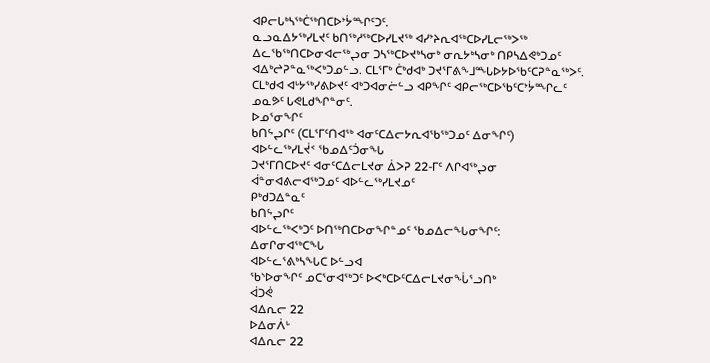ᐊᑭᓕᒐᒃᓴᖅᑖᖅᑎᑕᐅᔾᔮᙱᑦᑐᑦ.
ᓇᓗᓇᐃᔭᖅᓯᒪᔪᑦ ᑲᑎᖅᓱᖅᑕᐅᓯᒪᔪᖅ ᐊᓯᔾᔨᕆᐊᖅᑕᐅᓯᒪᓕᖅᐳᖅ ᐃᓚᖃᖅᑎᑕᐅᓂᐊᓕᖅᖢᓂ ᑐᓴᖅᑕᐅᔪᒃᓴᓂᒃ ᓂᕆᔭᒃᓴᓂᒃ ᑎᑭᓴᐃᕙᒃᑐᓄᑦ ᐊᐃᒃᖠᕈᓐᓇᖅᐸᒃᑐᓄᓪᓗ. ᑕᒪᕐᒥᒃ ᑖᒃᑯᐊᒃ ᑐᔪᕐᒥᕕᖕᒧᙵᐅᔭᐅᖃᑦᑕᕈᓐᓇᖅᐳᑦ. ᑕᒪᒃᑯᐊ ᐊᒡᔭᖅᓯᕕᐅᔪᑦ ᐊᒃᑐᐊᓂᓖᓪᓗ ᐊᑭᖏᑦ ᐊᑭᓕᖅᑕᐅᖃᑦᑕᔾᔮᙱᓚᑦ ᓄᓇᕗᑦ ᒐᕙᒪᑯᖏᓐᓂᑦ.
ᐅᓄᕐᓂᖏᑦ
ᑲᑎᖦᖢᒋᑦ (ᑕᒪᕐᒥᑦᑎᐊᖅ ᐊᓂᑦᑕᐃᓕᔭᕆᐊᖃᖅᑐᓄᑦ ᐃᓂᖏᑦ)
ᐊᐅᓪᓚᖅᓯᒪᔫᑉ ᖃᓄᐃᑦᑑᓂᖓ
ᑐᔪᕐᒥᑎᑕᐅᔪᑦ ᐊᓂᑦᑕᐃᓕᒪᔪᓂ ᐄᐳᕈ 22-ᒥᑦ ᐱᒋᐊᖅᖢᓂ
ᐋᓐᓂᐊᕕᓕᐊᖅᑐᓄᑦ ᐊᐅᓪᓚᖅᓯᒪᔪᓄᑦ
ᑭᒃᑯᑐᐃᓐᓇᑦ
ᑲᑎᖦᖢᒋᑦ
ᐊᐅᓪᓚᖅᐸᒃᑐᑦ ᐅᑎᖅᑎᑕᐅᓂᖏᓐᓄᑦ ᖃᓄᐃᓕᖓᓂᖏᑦ:
ᐃᓂᒋᓂᐊᖅᑕᖓ
ᐊᐅᓪᓚᕐᕕᒃᓴᖓᑕ ᐅᓪᓗᐊ
ᖃᔅᐅᓂᖏᑦ ᓄᑕᕐᓂᐊᖅᑐᑦ ᐅᐸᒃᑕᐅᑦᑕᐃᓕᒪᔪᓂᖔᕐᓗᑎᒃ
ᐋᑐᕚ
ᐊᐃᕆᓕ 22
ᐅᐃᓂᐲᒡ
ᐊᐃᕆᓕ 22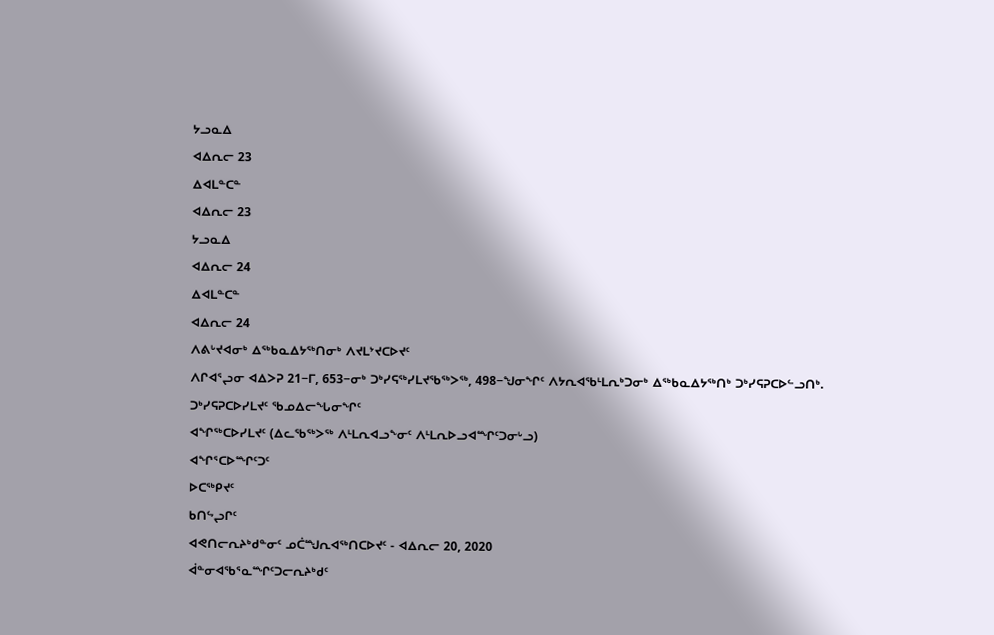ᔭᓗᓇᐃ
ᐊᐃᕆᓕ 23
ᐃᐊᒪᓐᑕᓐ
ᐊᐃᕆᓕ 23
ᔭᓗᓇᐃ
ᐊᐃᕆᓕ 24
ᐃᐊᒪᓐᑕᓐ
ᐊᐃᕆᓕ 24
ᐱᕕᒡᔪᐊᓂᒃ ᐃᖅᑲᓇᐃᔭᖅᑎᓂᒃ ᐱᔪᒪᔾᔪᑕᐅᔪᑦ
ᐱᒋᐊᕐᖢᓂ ᐊᐃᐳᕈ 21−ᒥ, 653−ᓂᒃ ᑐᒃᓯᕋᖅᓯᒪᔪᖃᖅᐳᖅ, 498−ᖑᓂᖏᑦ ᐱᔭᕆᐊᖃᒻᒪᕆᒃᑐᓂᒃ ᐃᖅᑲᓇᐃᔭᖅᑎᒃ ᑐᒃᓯᕋᕈᑕᐅᓪᓗᑎᒃ.
ᑐᒃᓯᕋᕈᑕᐅᓯᒪᔪᑦ ᖃᓄᐃᓕᖓᓂᖏᑦ
ᐊᖏᖅᑕᐅᓯᒪᔪᑦ (ᐃᓚᖃᖅᐳᖅ ᐱᒻᒪᕆᐊᓗᖕᓂᑦ ᐱᒻᒪᕆᐅᓗᐊᙱᑦᑐᓂᒡᓗ)
ᐊᖏᕐᑕᐅᙱᑦᑐᑦ
ᐅᑕᖅᑭᔪᑦ
ᑲᑎᖦᖢᒋᑦ
ᐊᕙᑎᓕᕆᔨᒃᑯᓐᓂᑦ ᓄᑖᙳᕆᐊᖅᑎᑕᐅᔪᑦ - ᐊᐃᕆᓕ 20, 2020
ᐋᓐᓂᐊᖃᕐᓇᙱᑦᑐᓕᕆᔨᒃᑯᑦ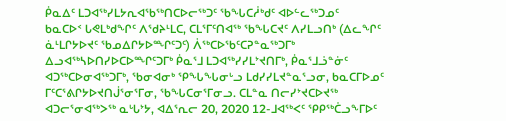ᑮᓇᐃᑦ ᒪᑐᐊᖅᓯᒪᔭᕆᐊᖃᖅᑎᑕᐅᓕᖅᑐᑦ ᖃᖓᑕᓲᒃᑯᑦ ᐊᐅᓪᓚᖅᑐᓄᑦ
ᑲᓇᑕᐅᑉ ᒐᕙᒪᒃᑯᖏᑦ ᐱᖁᔨᒻᒪᑕ, ᑕᒪᕐᒥᑦᑎᐊᖅ ᖃᖓᑕᔪᑦ ᐱᓯᒪᓗᑎᒃ (ᐃᓚᖏᑦ ᓈᒻᒪᒋᔭᐅᔪᑦ ᖃᓄᐃᒋᔭᐅᙱᑦᑐᑦ) ᐲᖅᑕᐅᖃᑦᑕᕈᓐᓇᖅᑐᒥᒃ ᐃᓗᐊᖅᓴᐅᑎᓯᐅᑕᐅᙱᑦᑐᒥᒃ ᑮᓇᕐᒧ ᒪᑐᐊᖅᓯᓯᒪᔾᔪᑎᒥᒃ, ᑮᓇᕐᒧᓘᓐᓃᑦ ᐊᑐᖅᑕᐅᓂᐊᖅᑐᒥᒃ, ᖃᓂᐊᓂᒃ ᕿᖓᖓᓂᒡᓗ ᒪᑯᓯᓯᒪᔪᓐᓇᕐᓗᓂ, ᑲᓇᑕᒥᐅᓄᑦ ᒥᑦᑕᕐᕕᒋᔭᐅᔪᑎᒎᕐᓂᕐᒥᓂ, ᖃᖓᑕᓂᕐᒥᓂᓗ. ᑕᒪᓐᓇ ᑎᓕᓯᔾᔪᑕᐅᔪᖅ ᐊᑐᓕᕐᓂᐊᖅᐳᖅ ᓇᒡᒐᔾᔭ, ᐊᐃᕐᕆᓕ 20, 2020 12-ᒧᐊᖅᐸᑦ ᕿᑭᖅᑖᓗᖕᒥᐅᑦ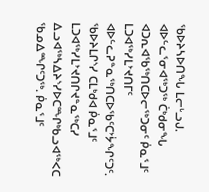ᖃᐅᔨᓴᐅᑎᖓ ᒪᓕᒡᓗᒍ.
ᐊᐅᓪᓚᕐᓂᐊᖅᑐᖅ ᑖᒃᑯᓂᖓ ᐊᑐᕆᐊᖃᖅᑎᑕᐅᓕᖅᑐᓂᑦ ᑮᓇᕐᒧᑦ ᒪᑐᐊᖅᓯᒪᔾᔪᑎᒥᑦ ᐊᐅᓪᓚᕈᓐᓇᖅᑎᑕᐅᖃᑦᑕᔾᔮᖏᑦᑐᑦ. ᖃᐅᔨᒪᒋᔅᓯ ᑕᒪᒃᑯᐊ ᑮᓇᕐᒧᑦ ᒪᑐᐊᖅᓯᒪᔾᔪᑎᒋᔪᓐᓇᖅᑕᓯ ᐃᓗᐊᖅᓴᐃᔨᔅᓯᐅᑕᙱᒃᑲᓗᐊᖅᐸᑕ ᖃᓄᐃᙱᑦᑐᖅ. ᑮᓇᕐᒧᑦ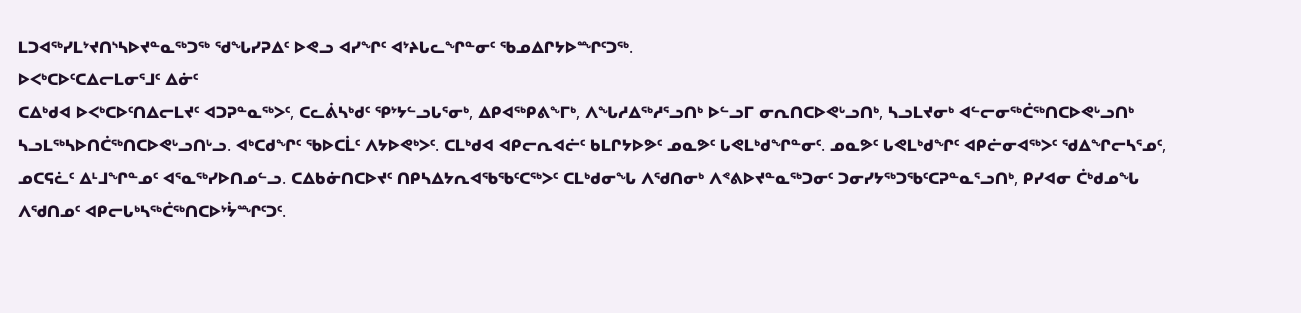ᒪᑐᐊᖅᓯᒪᔾᔪᑎᔅᓴᐅᔪᓐᓇᖅᑐᖅ ᖁᖓᓯᕈᐃᑦ ᐅᕙᓗ ᐊᓯᖏᑦ ᐊᔾᔨᒐᓚᖏᓐᓂᑦ ᖃᓄᐃᒋᔭᐅᙱᑦᑐᖅ.
ᐅᐸᒃᑕᐅᑦᑕᐃᓕᒪᓂᕐᒧᑦ ᐃᓃᑦ
ᑕᐃᒃᑯᐊ ᐅᐸᒃᑕᐅᑦᑎᐃᓕᒪᔪᑦ ᐊᑐᕈᓐᓇᖅᐳᑦ, ᑕᓚᕖᓴᒃᑯᑦ ᕿᔾᔭᓪᓗᒐᕐᓂᒃ, ᐃᑭᐊᖅᑭᕕᖕᒥᒃ, ᐱᖓᓱᐃᖅᓱᕐᓗᑎᒃ ᐅᓪᓗᒥ ᓂᕆᑎᑕᐅᕙᒡᓗᑎᒃ, ᓴᓗᒪᔪᓂᒃ ᐊᓪᓕᓂᖅᑖᖅᑎᑕᐅᕙᒡᓗᑎᒃ ᓴᓗᒪᖅᓴᐅᑎᑖᖅᑎᑕᐅᕙᒡᓗᑎᒡᓗ. ᐊᒃᑕᑯᖏᑦ ᖃᐅᑕᒫᑦ ᐱᔭᐅᕙᒃᐳᑦ. ᑕᒪᒃᑯᐊ ᐊᑭᓕᕆᐊᓖᑦ ᑲᒪᒋᔭᐅᕗᑦ ᓄᓇᕗᑦ ᒐᕙᒪᒃᑯᖏᓐᓂᑦ. ᓄᓇᕗᑦ ᒐᕙᒪᒃᑯᖏᑦ ᐊᑭᓖᓂᐊᖅᐳᑦ ᖁᐃᖏᓕᓴᕐᓄᑦ, ᓄᑕᕋᓛᑦ ᐃᒻᒧᖏᓐᓄᑦ ᐊᕐᓇᖅᓯᐅᑎᓄᓪᓗ. ᑕᐃᑲᓃᑎᑕᐅᔪᑦ ᑎᑭᓴᐃᔭᕆᐊᖃᖃᑦᑕᖅᐳᑦ ᑕᒪᒃᑯᓂᖓ ᐱᖁᑎᓂᒃ ᐱᕝᕕᐅᔪᓐᓇᖅᑐᓂᑦ ᑐᓂᓯᔭᖅᑐᖃᑦᑕᕈᓐᓇᕐᓗᑎᒃ, ᑭᓯᐊᓂ ᑖᒃᑯᓄᖓ ᐱᖁᑎᓄᑦ ᐊᑭᓕᒐᒃᓴᖅᑖᖅᑎᑕᐅᔾᔮᙱᑦᑐᑦ.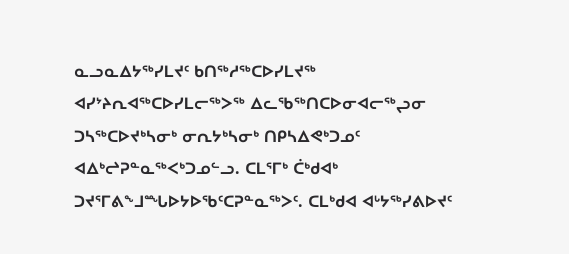ᓇᓗᓇᐃᔭᖅᓯᒪᔪᑦ ᑲᑎᖅᓱᖅᑕᐅᓯᒪᔪᖅ ᐊᓯᔾᔨᕆᐊᖅᑕᐅᓯᒪᓕᖅᐳᖅ ᐃᓚᖃᖅᑎᑕᐅᓂᐊᓕᖅᖢᓂ ᑐᓴᖅᑕᐅᔪᒃᓴᓂᒃ ᓂᕆᔭᒃᓴᓂᒃ ᑎᑭᓴᐃᕙᒃᑐᓄᑦ ᐊᐃᒃᖠᕈᓐᓇᖅᐸᒃᑐᓄᓪᓗ. ᑕᒪᕐᒥᒃ ᑖᒃᑯᐊᒃ ᑐᔪᕐᒥᕕᖕᒧᙵᐅᔭᐅᖃᑦᑕᕈᓐᓇᖅᐳᑦ. ᑕᒪᒃᑯᐊ ᐊᒡᔭᖅᓯᕕᐅᔪᑦ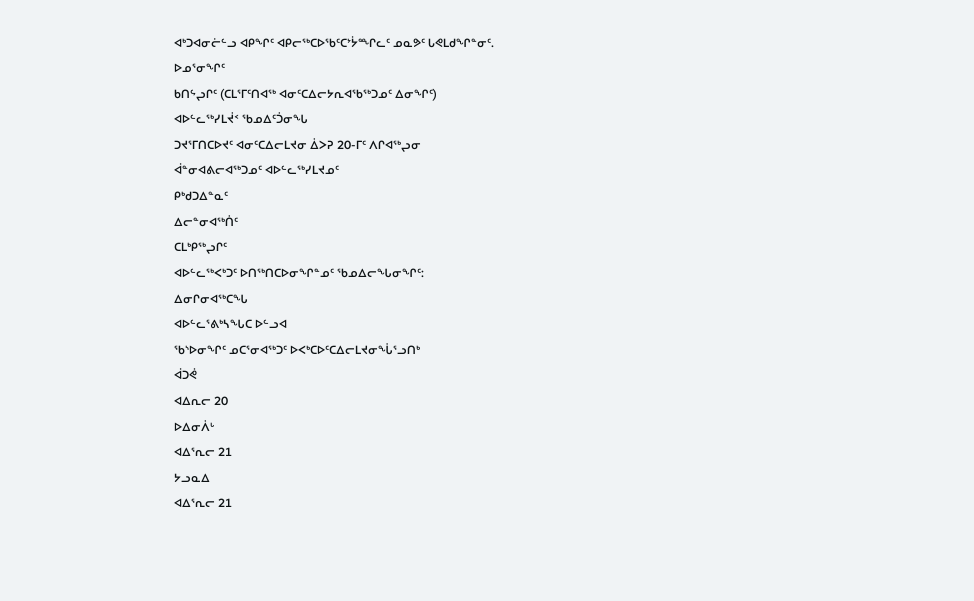ᐊᒃᑐᐊᓂᓖᓪᓗ ᐊᑭᖏᑦ ᐊᑭᓕᖅᑕᐅᖃᑦᑕᔾᔮᙱᓚᑦ ᓄᓇᕗᑦ ᒐᕙᒪᑯᖏᓐᓂᑦ.
ᐅᓄᕐᓂᖏᑦ
ᑲᑎᖦᖢᒋᑦ (ᑕᒪᕐᒥᑦᑎᐊᖅ ᐊᓂᑦᑕᐃᓕᔭᕆᐊᖃᖅᑐᓄᑦ ᐃᓂᖏᑦ)
ᐊᐅᓪᓚᖅᓯᒪᔫᑉ ᖃᓄᐃᑦᑑᓂᖓ
ᑐᔪᕐᒥᑎᑕᐅᔪᑦ ᐊᓂᑦᑕᐃᓕᒪᔪᓂ ᐄᐳᕈ 20-ᒥᑦ ᐱᒋᐊᖅᖢᓂ
ᐋᓐᓂᐊᕕᓕᐊᖅᑐᓄᑦ ᐊᐅᓪᓚᖅᓯᒪᔪᓄᑦ
ᑭᒃᑯᑐᐃᓐᓇᑦ
ᐃᓕᓐᓂᐊᖅᑏᑦ
ᑕᒪᒃᑭᖅᖢᒋᑦ
ᐊᐅᓪᓚᖅᐸᒃᑐᑦ ᐅᑎᖅᑎᑕᐅᓂᖏᓐᓄᑦ ᖃᓄᐃᓕᖓᓂᖏᑦ:
ᐃᓂᒋᓂᐊᖅᑕᖓ
ᐊᐅᓪᓚᕐᕕᒃᓴᖓᑕ ᐅᓪᓗᐊ
ᖃᔅᐅᓂᖏᑦ ᓄᑕᕐᓂᐊᖅᑐᑦ ᐅᐸᒃᑕᐅᑦᑕᐃᓕᒪᔪᓂᖔᕐᓗᑎᒃ
ᐋᑐᕚ
ᐊᐃᕆᓕ 20
ᐅᐃᓂᐲᒡ
ᐊᐃᕐᕆᓕ 21
ᔭᓗᓇᐃ
ᐊᐃᕐᕆᓕ 21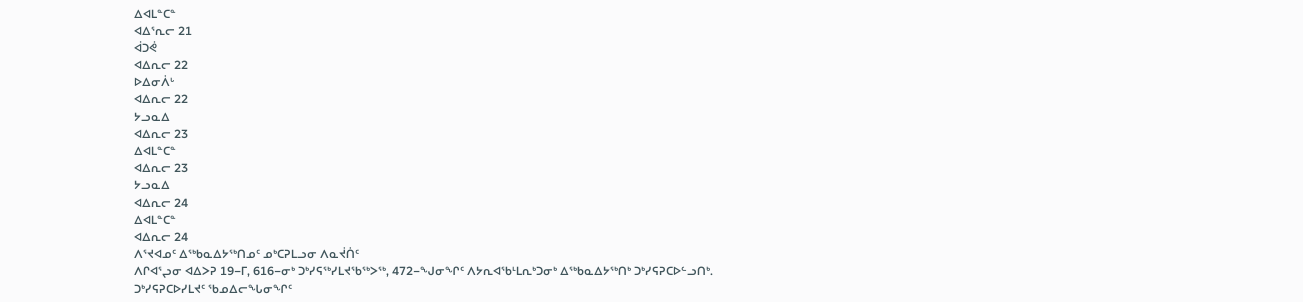ᐃᐊᒪᓐᑕᓐ
ᐊᐃᕐᕆᓕ 21
ᐋᑐᕚ
ᐊᐃᕆᓕ 22
ᐅᐃᓂᐲᒡ
ᐊᐃᕆᓕ 22
ᔭᓗᓇᐃ
ᐊᐃᕆᓕ 23
ᐃᐊᒪᓐᑕᓐ
ᐊᐃᕆᓕ 23
ᔭᓗᓇᐃ
ᐊᐃᕆᓕ 24
ᐃᐊᒪᓐᑕᓐ
ᐊᐃᕆᓕ 24
ᐱᕐᔪᐊᓄᑦ ᐃᖅᑲᓇᐃᔭᖅᑎᓄᑦ ᓄᒃᑕᕈᒪᓗᓂ ᐱᓇᔫᑏᑦ
ᐱᒋᐊᕐᖢᓂ ᐊᐃᐳᕈ 19−ᒥ, 616−ᓂᒃ ᑐᒃᓯᕋᖅᓯᒪᔪᖃᖅᐳᖅ, 472−ᖑᓂᖏᑦ ᐱᔭᕆᐊᖃᒻᒪᕆᒃᑐᓂᒃ ᐃᖅᑲᓇᐃᔭᖅᑎᒃ ᑐᒃᓯᕋᕈᑕᐅᓪᓗᑎᒃ.
ᑐᒃᓯᕋᕈᑕᐅᓯᒪᔪᑦ ᖃᓄᐃᓕᖓᓂᖏᑦ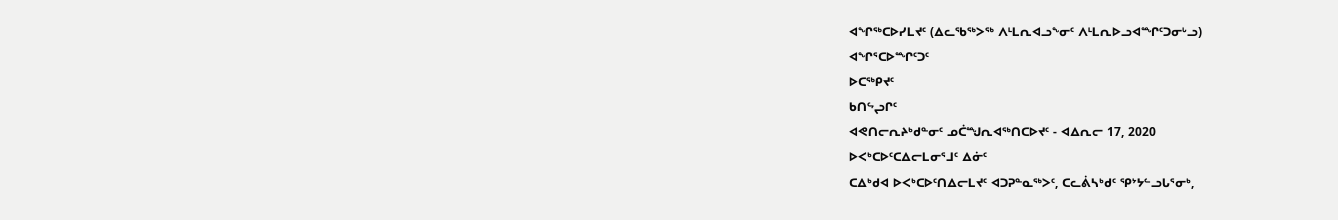ᐊᖏᖅᑕᐅᓯᒪᔪᑦ (ᐃᓚᖃᖅᐳᖅ ᐱᒻᒪᕆᐊᓗᖕᓂᑦ ᐱᒻᒪᕆᐅᓗᐊᙱᑦᑐᓂᒡᓗ)
ᐊᖏᕐᑕᐅᙱᑦᑐᑦ
ᐅᑕᖅᑭᔪᑦ
ᑲᑎᖦᖢᒋᑦ
ᐊᕙᑎᓕᕆᔨᒃᑯᓐᓂᑦ ᓄᑖᙳᕆᐊᖅᑎᑕᐅᔪᑦ - ᐊᐃᕆᓕ 17, 2020
ᐅᐸᒃᑕᐅᑦᑕᐃᓕᒪᓂᕐᒧᑦ ᐃᓃᑦ
ᑕᐃᒃᑯᐊ ᐅᐸᒃᑕᐅᑦᑎᐃᓕᒪᔪᑦ ᐊᑐᕈᓐᓇᖅᐳᑦ, ᑕᓚᕖᓴᒃᑯᑦ ᕿᔾᔭᓪᓗᒐᕐᓂᒃ,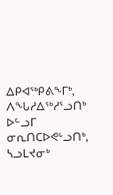ᐃᑭᐊᖅᑭᕕᖕᒥᒃ, ᐱᖓᓱᐃᖅᓱᕐᓗᑎᒃ ᐅᓪᓗᒥ ᓂᕆᑎᑕᐅᕙᒡᓗᑎᒃ, ᓴᓗᒪᔪᓂᒃ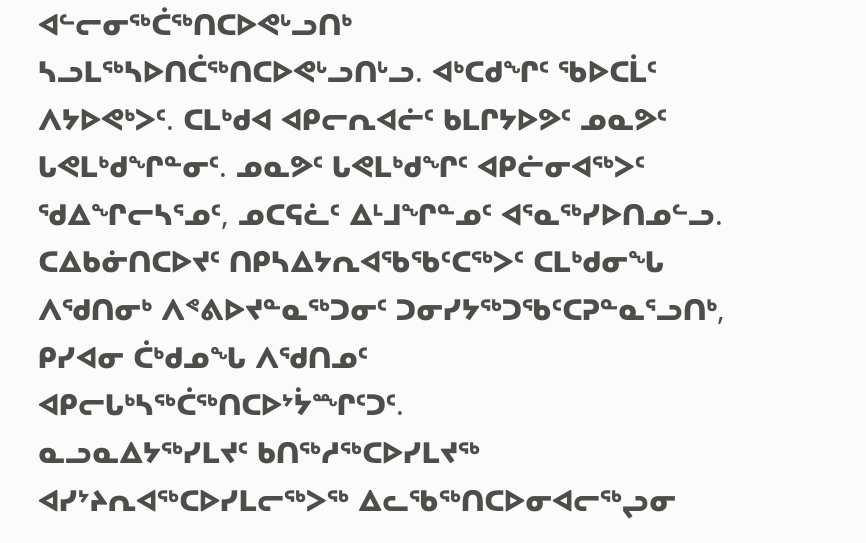ᐊᓪᓕᓂᖅᑖᖅᑎᑕᐅᕙᒡᓗᑎᒃ ᓴᓗᒪᖅᓴᐅᑎᑖᖅᑎᑕᐅᕙᒡᓗᑎᒡᓗ. ᐊᒃᑕᑯᖏᑦ ᖃᐅᑕᒫᑦ ᐱᔭᐅᕙᒃᐳᑦ. ᑕᒪᒃᑯᐊ ᐊᑭᓕᕆᐊᓖᑦ ᑲᒪᒋᔭᐅᕗᑦ ᓄᓇᕗᑦ ᒐᕙᒪᒃᑯᖏᓐᓂᑦ. ᓄᓇᕗᑦ ᒐᕙᒪᒃᑯᖏᑦ ᐊᑭᓖᓂᐊᖅᐳᑦ ᖁᐃᖏᓕᓴᕐᓄᑦ, ᓄᑕᕋᓛᑦ ᐃᒻᒧᖏᓐᓄᑦ ᐊᕐᓇᖅᓯᐅᑎᓄᓪᓗ. ᑕᐃᑲᓃᑎᑕᐅᔪᑦ ᑎᑭᓴᐃᔭᕆᐊᖃᖃᑦᑕᖅᐳᑦ ᑕᒪᒃᑯᓂᖓ ᐱᖁᑎᓂᒃ ᐱᕝᕕᐅᔪᓐᓇᖅᑐᓂᑦ ᑐᓂᓯᔭᖅᑐᖃᑦᑕᕈᓐᓇᕐᓗᑎᒃ, ᑭᓯᐊᓂ ᑖᒃᑯᓄᖓ ᐱᖁᑎᓄᑦ ᐊᑭᓕᒐᒃᓴᖅᑖᖅᑎᑕᐅᔾᔮᙱᑦᑐᑦ.
ᓇᓗᓇᐃᔭᖅᓯᒪᔪᑦ ᑲᑎᖅᓱᖅᑕᐅᓯᒪᔪᖅ ᐊᓯᔾᔨᕆᐊᖅᑕᐅᓯᒪᓕᖅᐳᖅ ᐃᓚᖃᖅᑎᑕᐅᓂᐊᓕᖅᖢᓂ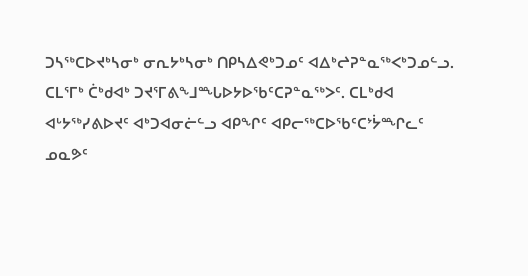ᑐᓴᖅᑕᐅᔪᒃᓴᓂᒃ ᓂᕆᔭᒃᓴᓂᒃ ᑎᑭᓴᐃᕙᒃᑐᓄᑦ ᐊᐃᒃᖠᕈᓐᓇᖅᐸᒃᑐᓄᓪᓗ. ᑕᒪᕐᒥᒃ ᑖᒃᑯᐊᒃ ᑐᔪᕐᒥᕕᖕᒧᙵᐅᔭᐅᖃᑦᑕᕈᓐᓇᖅᐳᑦ. ᑕᒪᒃᑯᐊ ᐊᒡᔭᖅᓯᕕᐅᔪᑦ ᐊᒃᑐᐊᓂᓖᓪᓗ ᐊᑭᖏᑦ ᐊᑭᓕᖅᑕᐅᖃᑦᑕᔾᔮᙱᓚᑦ ᓄᓇᕗᑦ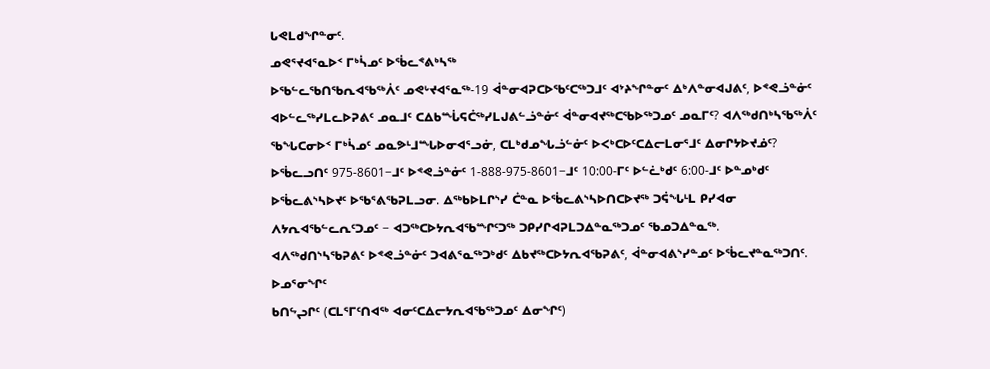ᒐᕙᒪᑯᖏᓐᓂᑦ.
ᓄᕙᕐᔪᐊᕐᓇᐅᑉ ᒥᒃᓵᓄᑦ ᐅᖄᓚᕝᕕᒃᓴᖅ
ᐅᖃᓪᓚᖃᑎᖃᕆᐊᖃᖅᐲᑦ ᓄᕙᒡᔪᐊᕐᓇᖅ-19 ᐋᓐᓂᐊᕈᑕᐅᖃᑦᑕᖅᑐᒧᑦ ᐊᔾᔨᖏᓐᓂᑦ ᐃᒃᐱᓐᓂᐊᒍᕕᑦ, ᐅᕝᕙᓘᓐᓃᑦ ᐊᐅᓪᓚᖅᓯᒪᓚᐅᕈᕕᑦ ᓄᓇᒧᑦ ᑕᐃᑲᙶᕋᑖᖅᓯᒪᒍᕕᓪᓘᓐᓃᑦ ᐋᓐᓂᐊᔪᖅᑕᖃᐅᖅᑐᓄᑦ ᓄᓇᒥᑦ? ᐊᐱᖅᑯᑎᒃᓴᖃᖅᐲᑦ ᖃᖓᑕᓂᐅᑉ ᒥᒃᓵᓄᑦ ᓄᓇᕗᒻᒧᙵᐅᓂᐊᕐᓗᓃ, ᑕᒪᒃᑯᓄᖓᓘᓪᓃᑦ ᐅᐸᒃᑕᐅᑦᑕᐃᓕᒪᓂᕐᒧᑦ ᐃᓂᒋᔭᐅᔪᓅᑦ? ᐅᖄᓚᓗᑎᑦ 975-8601−ᒧᑦ ᐅᕝᕙᓘᓐᓃᑦ 1-888-975-8601−ᒧᑦ 10:00-ᒥᑦ ᐅᓪᓛᒃᑯᑦ 6:00-ᒧᑦ ᐅᓐᓄᒃᑯᑦ ᐅᖄᓚᕕᔅᓴᐅᔪᑦ ᐅᖃᕐᕕᖃᕈᒪᓗᓂ. ᐃᖅᑲᐅᒪᒋᔅᓯ ᑖᓐᓇ ᐅᖄᓚᕕᔅᓴᐅᑎᑕᐅᔪᖅ ᑐᕌᖓᒻᒪ ᑭᓯᐊᓂ ᐱᔭᕆᐊᖃᓪᓚᕆᑦᑐᓄᑦ − ᐊᑐᖅᑕᐅᔭᕆᐊᖃᙱᑦᑐᖅ ᑐᑭᓯᒋᐊᕈᒪᑐᐃᓐᓇᖅᑐᓄᑦ ᖃᓄᑐᐃᓐᓇᖅ.
ᐊᐱᖅᑯᑎᔅᓴᖃᕈᕕᑦ ᐅᕝᕙᓘᓐᓃᑦ ᑐᐊᕕᕐᓇᖅᑐᒃᑯᑦ ᐃᑲᔪᖅᑕᐅᔭᕆᐊᖃᕈᕕᑦ, ᐋᓐᓂᐊᕕᔅᓯᓐᓄᑦ ᐅᖄᓚᔪᓐᓇᖅᑐᑎᑦ.
ᐅᓄᕐᓂᖏᑦ
ᑲᑎᖦᖢᒋᑦ (ᑕᒪᕐᒥᑦᑎᐊᖅ ᐊᓂᑦᑕᐃᓕᔭᕆᐊᖃᖅᑐᓄᑦ ᐃᓂᖏᑦ)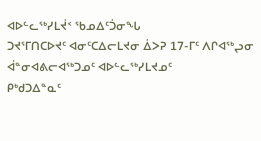ᐊᐅᓪᓚᖅᓯᒪᔫᑉ ᖃᓄᐃᑦᑑᓂᖓ
ᑐᔪᕐᒥᑎᑕᐅᔪᑦ ᐊᓂᑦᑕᐃᓕᒪᔪᓂ ᐄᐳᕈ 17-ᒥᑦ ᐱᒋᐊᖅᖢᓂ
ᐋᓐᓂᐊᕕᓕᐊᖅᑐᓄᑦ ᐊᐅᓪᓚᖅᓯᒪᔪᓄᑦ
ᑭᒃᑯᑐᐃᓐᓇᑦ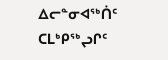ᐃᓕᓐᓂᐊᖅᑏᑦ
ᑕᒪᒃᑭᖅᖢᒋᑦ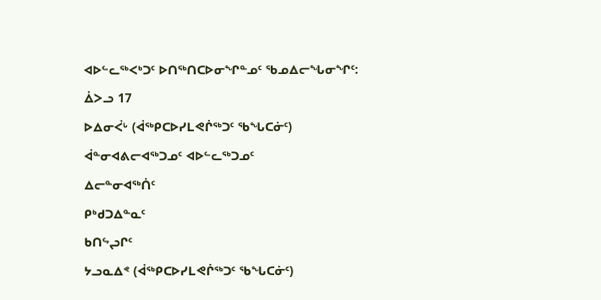ᐊᐅᓪᓚᖅᐸᒃᑐᑦ ᐅᑎᖅᑎᑕᐅᓂᖏᓐᓄᑦ ᖃᓄᐃᓕᖓᓂᖏᑦ:
ᐄᐳᓗ 17
ᐅᐃᓂᐹᒡ (ᐋᖅᑭᑕᐅᓯᒪᕙᒌᖅᑐᑦ ᖃᖓᑕᓃᑦ)
ᐋᓐᓂᐊᕕᓕᐊᖅᑐᓄᑦ ᐊᐅᓪᓚᖅᑐᓄᑦ
ᐃᓕᓐᓂᐊᖅᑏᑦ
ᑭᒃᑯᑐᐃᓐᓇᑦ
ᑲᑎᖦᖢᒋᑦ
ᔭᓗᓇᐃᕝ (ᐋᖅᑭᑕᐅᓯᒪᕙᒌᖅᑐᑦ ᖃᖓᑕᓃᑦ)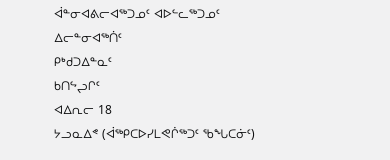ᐋᓐᓂᐊᕕᓕᐊᖅᑐᓄᑦ ᐊᐅᓪᓚᖅᑐᓄᑦ
ᐃᓕᓐᓂᐊᖅᑏᑦ
ᑭᒃᑯᑐᐃᓐᓇᑦ
ᑲᑎᖦᖢᒋᑦ
ᐊᐃᕆᓕ 18
ᔭᓗᓇᐃᕝ (ᐋᖅᑭᑕᐅᓯᒪᕙᒌᖅᑐᑦ ᖃᖓᑕᓃᑦ)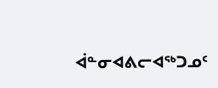ᐋᓐᓂᐊᕕᓕᐊᖅᑐᓄᑦ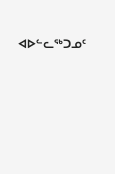ᐊᐅᓪᓚᖅᑐᓄᑦ